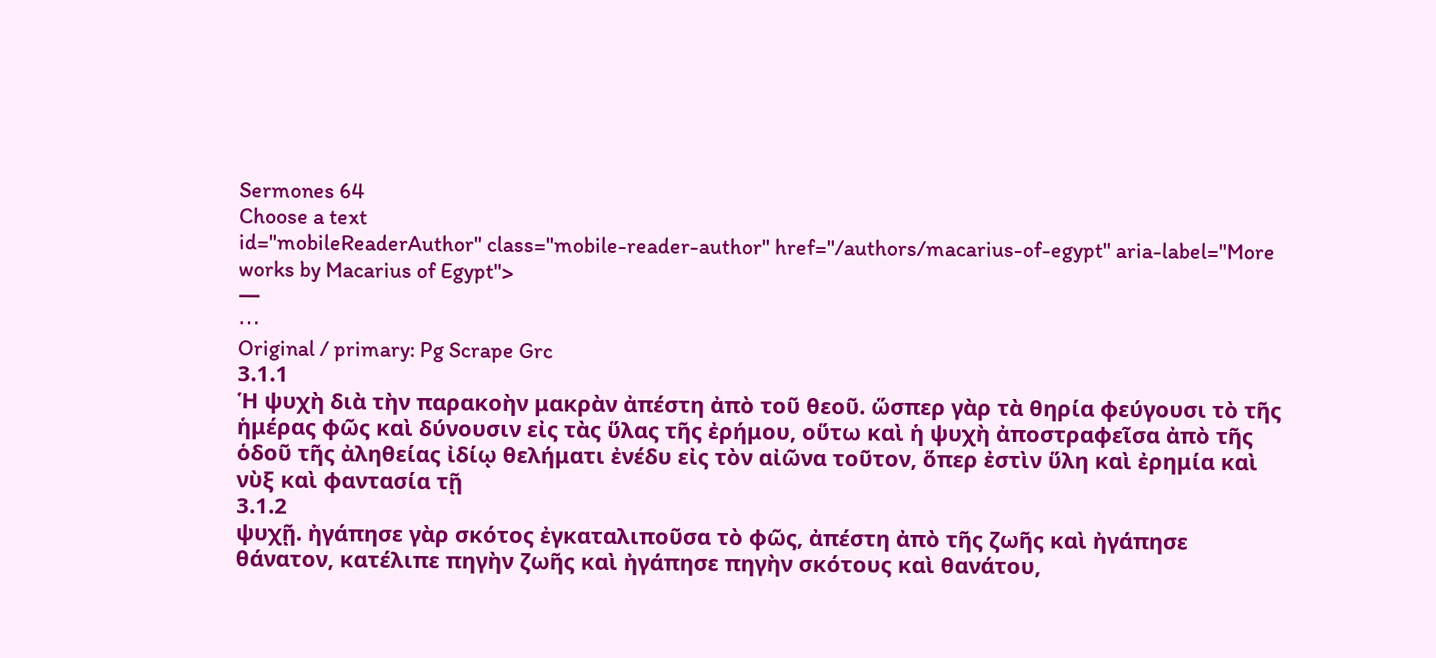Sermones 64
Choose a text
id="mobileReaderAuthor" class="mobile-reader-author" href="/authors/macarius-of-egypt" aria-label="More works by Macarius of Egypt">
—
⋯
Original / primary: Pg Scrape Grc
3.1.1
Ἡ ψυχὴ διὰ τὴν παρακοὴν μακρὰν ἀπέστη ἀπὸ τοῦ θεοῦ. ὥσπερ γὰρ τὰ θηρία φεύγουσι τὸ τῆς ἡμέρας φῶς καὶ δύνουσιν εἰς τὰς ὕλας τῆς ἐρήμου, οὕτω καὶ ἡ ψυχὴ ἀποστραφεῖσα ἀπὸ τῆς ὁδοῦ τῆς ἀληθείας ἰδίῳ θελήματι ἐνέδυ εἰς τὸν αἰῶνα τοῦτον, ὅπερ ἐστὶν ὕλη καὶ ἐρημία καὶ νὺξ καὶ φαντασία τῇ
3.1.2
ψυχῇ. ἠγάπησε γὰρ σκότος ἐγκαταλιποῦσα τὸ φῶς, ἀπέστη ἀπὸ τῆς ζωῆς καὶ ἠγάπησε θάνατον, κατέλιπε πηγὴν ζωῆς καὶ ἠγάπησε πηγὴν σκότους καὶ θανάτου,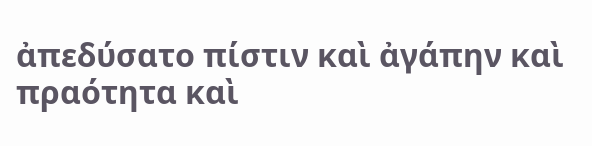ἀπεδύσατο πίστιν καὶ ἀγάπην καὶ πραότητα καὶ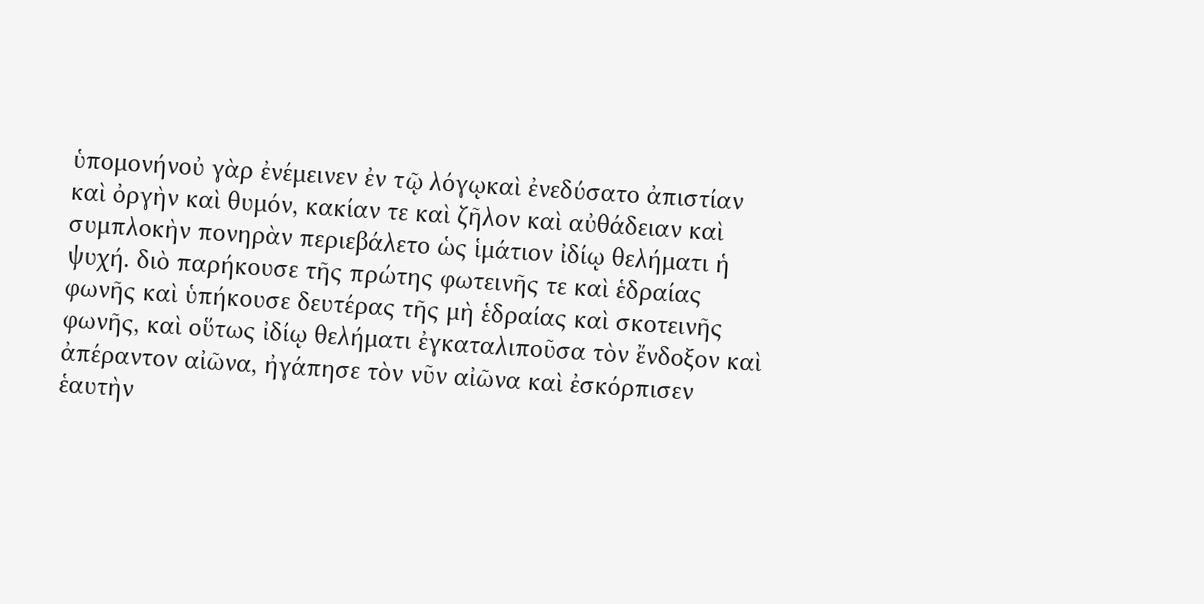ὑπομονήνοὐ γὰρ ἐνέμεινεν ἐν τῷ λόγῳκαὶ ἐνεδύσατο ἀπιστίαν καὶ ὀργὴν καὶ θυμόν, κακίαν τε καὶ ζῆλον καὶ αὐθάδειαν καὶ συμπλοκὴν πονηρὰν περιεβάλετο ὡς ἱμάτιον ἰδίῳ θελήματι ἡ ψυχή. διὸ παρήκουσε τῆς πρώτης φωτεινῆς τε καὶ ἑδραίας φωνῆς καὶ ὑπήκουσε δευτέρας τῆς μὴ ἑδραίας καὶ σκοτεινῆς φωνῆς, καὶ οὕτως ἰδίῳ θελήματι ἐγκαταλιποῦσα τὸν ἔνδοξον καὶ ἀπέραντον αἰῶνα, ἠγάπησε τὸν νῦν αἰῶνα καὶ ἐσκόρπισεν ἑαυτὴν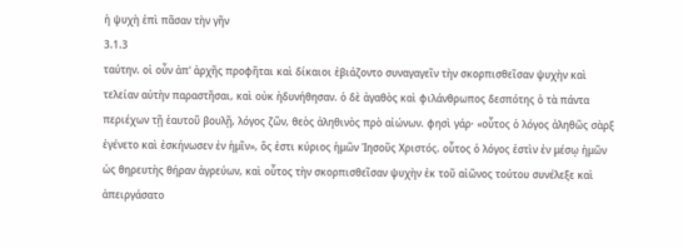ἡ ψυχὴ ἐπὶ πᾶσαν τὴν γῆν
3.1.3
ταύτην. οἱ οὖν ἀπ' ἀρχῆς προφῆται καὶ δίκαιοι ἐβιάζοντο συναγαγεῖν τὴν σκορπισθεῖσαν ψυχὴν καὶ τελείαν αὐτὴν παραστῆσαι, καὶ οὐκ ἠδυνήθησαν. ὁ δὲ ἀγαθὸς καὶ φιλάνθρωπος δεσπότης ὁ τὰ πάντα περιέχων τῇ ἑαυτοῦ βουλῇ, λόγος ζῶν, θεὸς ἀληθινὸς πρὸ αἰώνων. φησὶ γάρ· «οὗτος ὁ λόγος ἀληθῶς σὰρξ ἐγένετο καὶ ἐσκήνωσεν ἐν ἡμῖν», ὅς ἐστι κύριος ἡμῶν Ἰησοῦς Χριστός. οὗτος ὁ λόγος ἐστὶν ἐν μέσῳ ἡμῶν ὡς θηρευτὴς θήραν ἀγρεύων, καὶ οὗτος τὴν σκορπισθεῖσαν ψυχὴν ἐκ τοῦ αἰῶνος τούτου συνέλεξε καὶ ἀπειργάσατο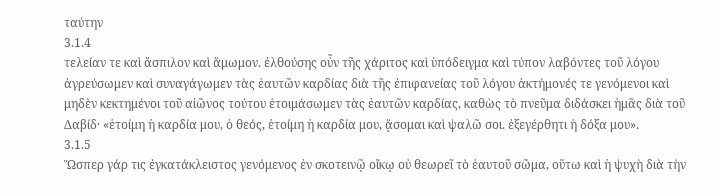ταύτην
3.1.4
τελείαν τε καὶ ἄσπιλον καὶ ἄμωμον. ἐλθούσης οὖν τῆς χάριτος καὶ ὑπόδειγμα καὶ τύπον λαβόντες τοῦ λόγου ἀγρεύσωμεν καὶ συναγάγωμεν τὰς ἑαυτῶν καρδίας διὰ τῆς ἐπιφανείας τοῦ λόγου ἀκτήμονές τε γενόμενοι καὶ μηδὲν κεκτημένοι τοῦ αἰῶνος τούτου ἑτοιμάσωμεν τὰς ἑαυτῶν καρδίας, καθὼς τὸ πνεῦμα διδάσκει ἡμᾶς διὰ τοῦ Δαβίδ· «ἑτοίμη ἡ καρδία μου, ὁ θεός, ἑτοίμη ἡ καρδία μου, ᾄσομαι καὶ ψαλῶ σοι. ἐξεγέρθητι ἡ δόξα μου».
3.1.5
Ὥσπερ γάρ τις ἐγκατάκλειστος γενόμενος ἐν σκοτεινῷ οἴκῳ οὐ θεωρεῖ τὸ ἑαυτοῦ σῶμα, οὕτω καὶ ἡ ψυχὴ διὰ τὴν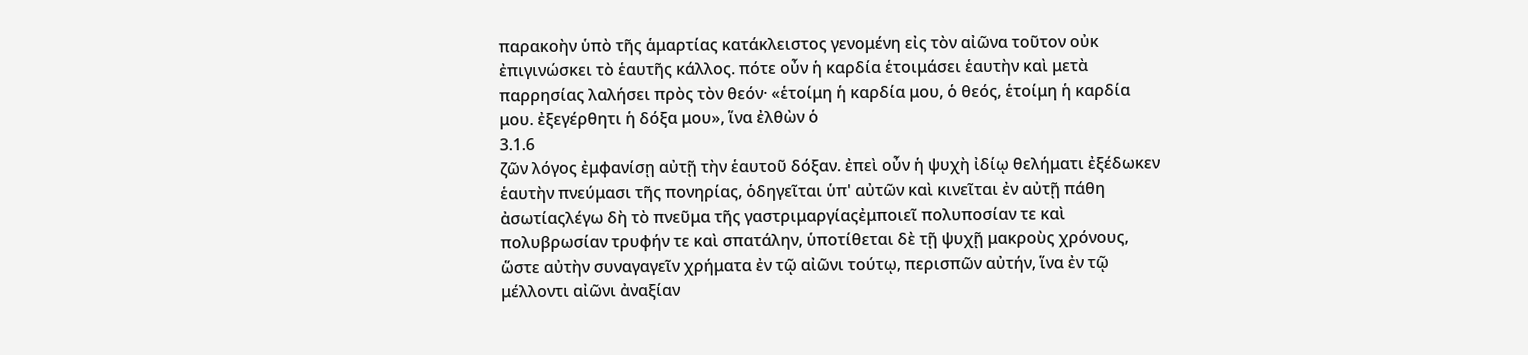παρακοὴν ὑπὸ τῆς ἁμαρτίας κατάκλειστος γενομένη εἰς τὸν αἰῶνα τοῦτον οὐκ ἐπιγινώσκει τὸ ἑαυτῆς κάλλος. πότε οὖν ἡ καρδία ἑτοιμάσει ἑαυτὴν καὶ μετὰ παρρησίας λαλήσει πρὸς τὸν θεόν· «ἑτοίμη ἡ καρδία μου, ὁ θεός, ἑτοίμη ἡ καρδία μου. ἐξεγέρθητι ἡ δόξα μου», ἵνα ἐλθὼν ὁ
3.1.6
ζῶν λόγος ἐμφανίσῃ αὐτῇ τὴν ἑαυτοῦ δόξαν. ἐπεὶ οὖν ἡ ψυχὴ ἰδίῳ θελήματι ἐξέδωκεν ἑαυτὴν πνεύμασι τῆς πονηρίας, ὁδηγεῖται ὑπ' αὐτῶν καὶ κινεῖται ἐν αὐτῇ πάθη ἀσωτίαςλέγω δὴ τὸ πνεῦμα τῆς γαστριμαργίαςἐμποιεῖ πολυποσίαν τε καὶ πολυβρωσίαν τρυφήν τε καὶ σπατάλην, ὑποτίθεται δὲ τῇ ψυχῇ μακροὺς χρόνους, ὥστε αὐτὴν συναγαγεῖν χρήματα ἐν τῷ αἰῶνι τούτῳ, περισπῶν αὐτήν, ἵνα ἐν τῷ μέλλοντι αἰῶνι ἀναξίαν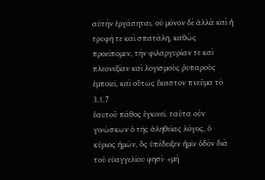αὐτὴν ἐργάσηται. οὐ μόνον δὲ ἀλλὰ καὶ ἡ τρυφή τε καὶ σπατάλη, καθὼς προείπομεν, τὴν φιλαργυρίαν τε καὶ πλεονεξίαν καὶ λογισμοὺς ῥυπαροὺς ἐμποιεῖ, καὶ οὕτως ἕκαστον πνεῦμα τὸ
3.1.7
ἑαυτοῦ πάθος ἐγκινεῖ. ταῦτα οὖν γινώσκων ὁ τῆς ἀληθείας λόγος, ὁ κύριος ἡμῶν, ὃς ὑπέδειξεν ἡμῖν ὁδὸν διὰ τοῦ εὐαγγελίου φησί· «μὴ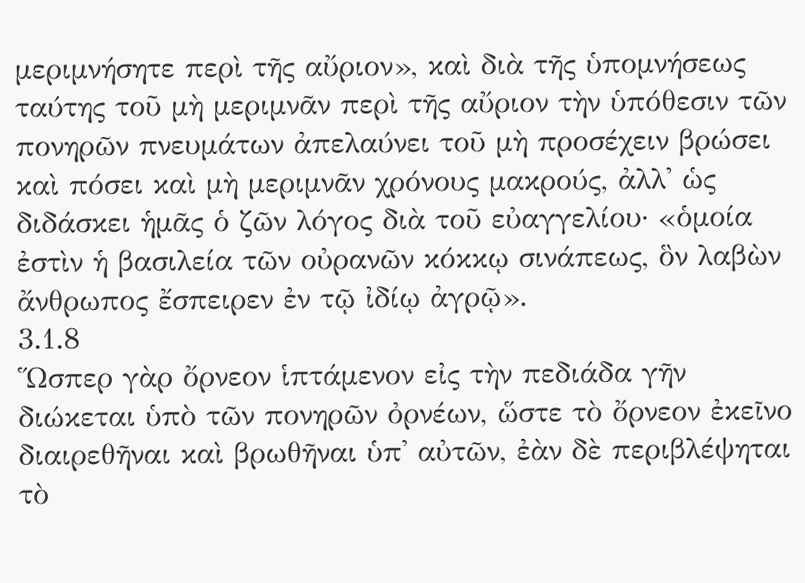μεριμνήσητε περὶ τῆς αὔριον», καὶ διὰ τῆς ὑπομνήσεως ταύτης τοῦ μὴ μεριμνᾶν περὶ τῆς αὔριον τὴν ὑπόθεσιν τῶν πονηρῶν πνευμάτων ἀπελαύνει τοῦ μὴ προσέχειν βρώσει καὶ πόσει καὶ μὴ μεριμνᾶν χρόνους μακρούς, ἀλλ' ὡς διδάσκει ἡμᾶς ὁ ζῶν λόγος διὰ τοῦ εὐαγγελίου· «ὁμοία ἐστὶν ἡ βασιλεία τῶν οὐρανῶν κόκκῳ σινάπεως, ὃν λαβὼν ἄνθρωπος ἔσπειρεν ἐν τῷ ἰδίῳ ἀγρῷ».
3.1.8
Ὥσπερ γὰρ ὄρνεον ἱπτάμενον εἰς τὴν πεδιάδα γῆν διώκεται ὑπὸ τῶν πονηρῶν ὀρνέων, ὥστε τὸ ὄρνεον ἐκεῖνο διαιρεθῆναι καὶ βρωθῆναι ὑπ' αὐτῶν, ἐὰν δὲ περιβλέψηται τὸ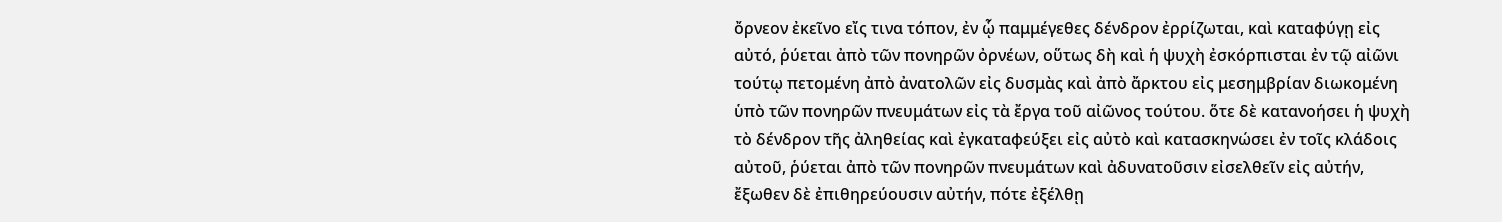ὄρνεον ἐκεῖνο εἴς τινα τόπον, ἐν ᾧ παμμέγεθες δένδρον ἐρρίζωται, καὶ καταφύγῃ εἰς αὐτό, ῥύεται ἀπὸ τῶν πονηρῶν ὀρνέων, οὕτως δὴ καὶ ἡ ψυχὴ ἐσκόρπισται ἐν τῷ αἰῶνι τούτῳ πετομένη ἀπὸ ἀνατολῶν εἰς δυσμὰς καὶ ἀπὸ ἄρκτου εἰς μεσημβρίαν διωκομένη ὑπὸ τῶν πονηρῶν πνευμάτων εἰς τὰ ἔργα τοῦ αἰῶνος τούτου. ὅτε δὲ κατανοήσει ἡ ψυχὴ τὸ δένδρον τῆς ἀληθείας καὶ ἐγκαταφεύξει εἰς αὐτὸ καὶ κατασκηνώσει ἐν τοῖς κλάδοις αὐτοῦ, ῥύεται ἀπὸ τῶν πονηρῶν πνευμάτων καὶ ἀδυνατοῦσιν εἰσελθεῖν εἰς αὐτήν, ἔξωθεν δὲ ἐπιθηρεύουσιν αὐτήν, πότε ἐξέλθῃ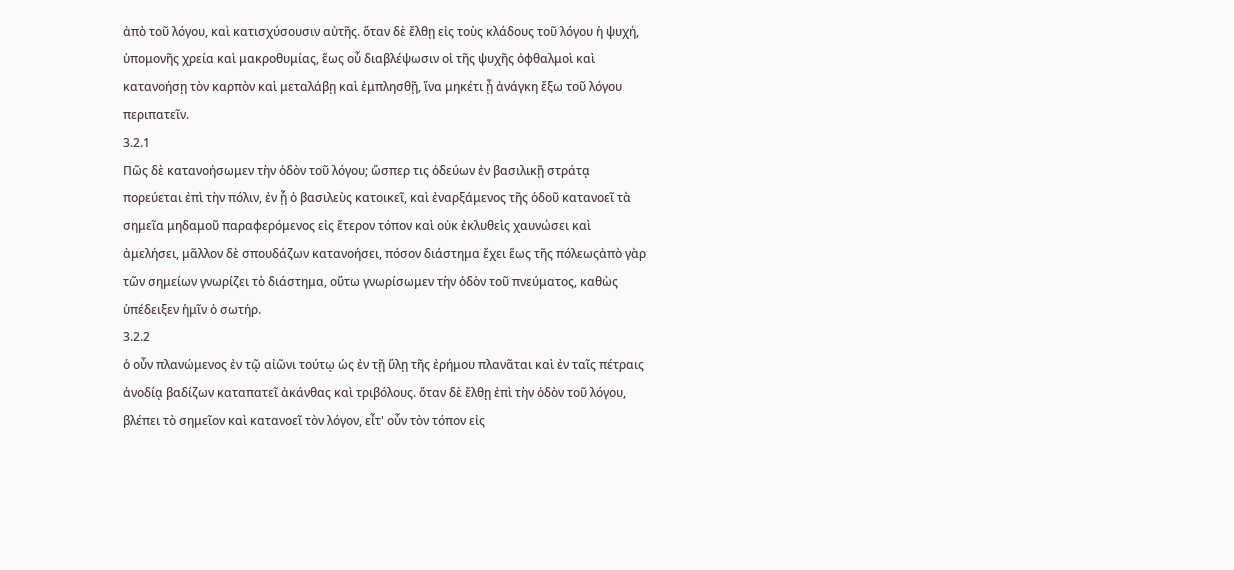ἀπὸ τοῦ λόγου, καὶ κατισχύσουσιν αὐτῆς. ὅταν δὲ ἔλθῃ εἰς τοὺς κλάδους τοῦ λόγου ἡ ψυχή, ὑπομονῆς χρεία καὶ μακροθυμίας, ἕως οὗ διαβλέψωσιν οἱ τῆς ψυχῆς ὀφθαλμοὶ καὶ κατανοήσῃ τὸν καρπὸν καὶ μεταλάβῃ καὶ ἐμπλησθῇ, ἵνα μηκέτι ᾖ ἀνάγκη ἔξω τοῦ λόγου περιπατεῖν.
3.2.1
Πῶς δὲ κατανοήσωμεν τὴν ὁδὸν τοῦ λόγου; ὥσπερ τις ὁδεύων ἐν βασιλικῇ στράτᾳ πορεύεται ἐπὶ τὴν πόλιν, ἐν ᾗ ὁ βασιλεὺς κατοικεῖ, καὶ ἐναρξάμενος τῆς ὁδοῦ κατανοεῖ τὰ σημεῖα μηδαμοῦ παραφερόμενος εἰς ἕτερον τόπον καὶ οὐκ ἐκλυθεὶς χαυνώσει καὶ ἀμελήσει, μᾶλλον δὲ σπουδάζων κατανοήσει, πόσον διάστημα ἔχει ἕως τῆς πόλεωςἀπὸ γὰρ τῶν σημείων γνωρίζει τὸ διάστημα, οὕτω γνωρίσωμεν τὴν ὁδὸν τοῦ πνεύματος, καθὼς ὑπέδειξεν ἡμῖν ὁ σωτήρ.
3.2.2
ὁ οὖν πλανώμενος ἐν τῷ αἰῶνι τούτῳ ὡς ἐν τῇ ὕλῃ τῆς ἐρήμου πλανᾶται καὶ ἐν ταῖς πέτραις ἀνοδίᾳ βαδίζων καταπατεῖ ἀκάνθας καὶ τριβόλους. ὅταν δὲ ἔλθῃ ἐπὶ τὴν ὁδὸν τοῦ λόγου, βλέπει τὸ σημεῖον καὶ κατανοεῖ τὸν λόγον, εἶτ' οὖν τὸν τόπον εἰς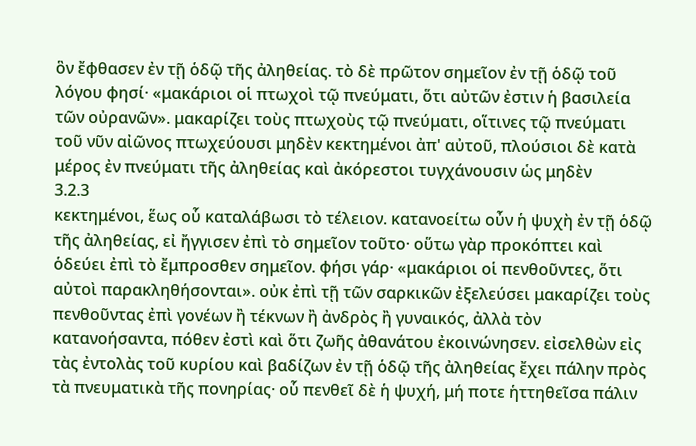ὃν ἔφθασεν ἐν τῇ ὁδῷ τῆς ἀληθείας. τὸ δὲ πρῶτον σημεῖον ἐν τῇ ὁδῷ τοῦ λόγου φησί· «μακάριοι οἱ πτωχοὶ τῷ πνεύματι, ὅτι αὐτῶν ἐστιν ἡ βασιλεία τῶν οὐρανῶν». μακαρίζει τοὺς πτωχοὺς τῷ πνεύματι, οἵτινες τῷ πνεύματι τοῦ νῦν αἰῶνος πτωχεύουσι μηδὲν κεκτημένοι ἀπ' αὐτοῦ, πλούσιοι δὲ κατὰ μέρος ἐν πνεύματι τῆς ἀληθείας καὶ ἀκόρεστοι τυγχάνουσιν ὡς μηδὲν
3.2.3
κεκτημένοι, ἕως οὗ καταλάβωσι τὸ τέλειον. κατανοείτω οὖν ἡ ψυχὴ ἐν τῇ ὁδῷ τῆς ἀληθείας, εἰ ἤγγισεν ἐπὶ τὸ σημεῖον τοῦτο· οὕτω γὰρ προκόπτει καὶ ὁδεύει ἐπὶ τὸ ἔμπροσθεν σημεῖον. φήσι γάρ· «μακάριοι οἱ πενθοῦντες, ὅτι αὐτοὶ παρακληθήσονται». οὐκ ἐπὶ τῇ τῶν σαρκικῶν ἐξελεύσει μακαρίζει τοὺς πενθοῦντας ἐπὶ γονέων ἢ τέκνων ἢ ἀνδρὸς ἢ γυναικός, ἀλλὰ τὸν κατανοήσαντα, πόθεν ἐστὶ καὶ ὅτι ζωῆς ἀθανάτου ἐκοινώνησεν. εἰσελθὼν εἰς τὰς ἐντολὰς τοῦ κυρίου καὶ βαδίζων ἐν τῇ ὁδῷ τῆς ἀληθείας ἔχει πάλην πρὸς τὰ πνευματικὰ τῆς πονηρίας· οὗ πενθεῖ δὲ ἡ ψυχή, μή ποτε ἡττηθεῖσα πάλιν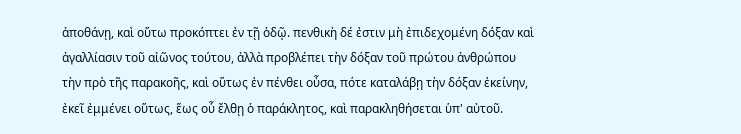ἀποθάνῃ, καὶ οὕτω προκόπτει ἐν τῇ ὁδῷ. πενθικὴ δέ ἐστιν μὴ ἐπιδεχομένη δόξαν καὶ ἀγαλλίασιν τοῦ αἰῶνος τούτου, ἀλλὰ προβλέπει τὴν δόξαν τοῦ πρώτου ἀνθρώπου τὴν πρὸ τῆς παρακοῆς, καὶ οὕτως ἐν πένθει οὖσα, πότε καταλάβῃ τὴν δόξαν ἐκείνην, ἐκεῖ ἐμμένει οὕτως, ἕως οὗ ἔλθῃ ὁ παράκλητος, καὶ παρακληθήσεται ὑπ' αὐτοῦ.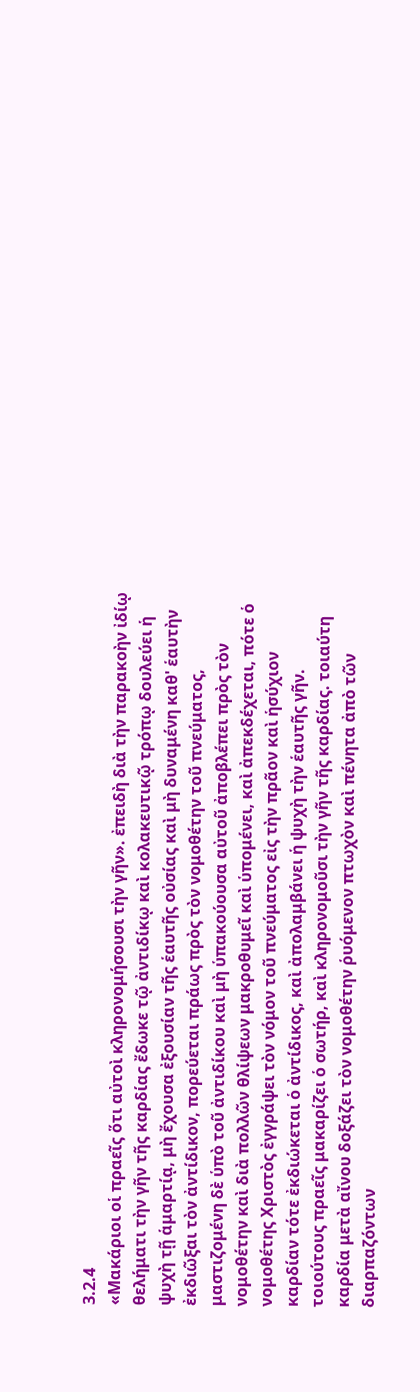3.2.4
«Μακάριοι οἱ πραεῖς ὅτι αὐτοὶ κληρονομήσουσι τὴν γῆν». ἐπειδὴ διὰ τὴν παρακοὴν ἰδίῳ θελήματι τὴν γῆν τῆς καρδίας ἔδωκε τῷ ἀντιδίκῳ καὶ κολακευτικῷ τρόπῳ δουλεύει ἡ ψυχὴ τῇ ἁμαρτίᾳ, μὴ ἔχουσα ἐξουσίαν τῆς ἑαυτῆς οὐσίας καὶ μὴ δυναμένη καθ' ἑαυτὴν ἐκδιῶξαι τὸν ἀντίδικον, πορεύεται πράως πρὸς τὸν νομοθέτην τοῦ πνεύματος, μαστιζομένη δὲ ὑπὸ τοῦ ἀντιδίκου καὶ μὴ ὑπακούουσα αὐτοῦ ἀποβλέπει πρὸς τὸν νομοθέτην καὶ διὰ πολλῶν θλίψεων μακροθυμεῖ καὶ ὑπομένει, καὶ ἀπεκδέχεται, πότε ὁ νομοθέτης Χριστὸς ἐγγράψει τὸν νόμον τοῦ πνεύματος εἰς τὴν πρᾶον καὶ ἡσύχιον καρδίαν τότε ἐκδιώκεται ὁ ἀντίδικος, καὶ ἀπολαμβάνει ἡ ψυχὴ τὴν ἑαυτῆς γῆν. τοιούτους πραεῖς μακαρίζει ὁ σωτήρ, καὶ κληρονομοῦσι τὴν γῆν τῆς καρδίας. τοιαύτη καρδία μετὰ αἴνου δοξάζει τὸν νομοθέτην ῥυόμενον πτωχὸν καὶ πένητα ἀπὸ τῶν διαρπαζόντων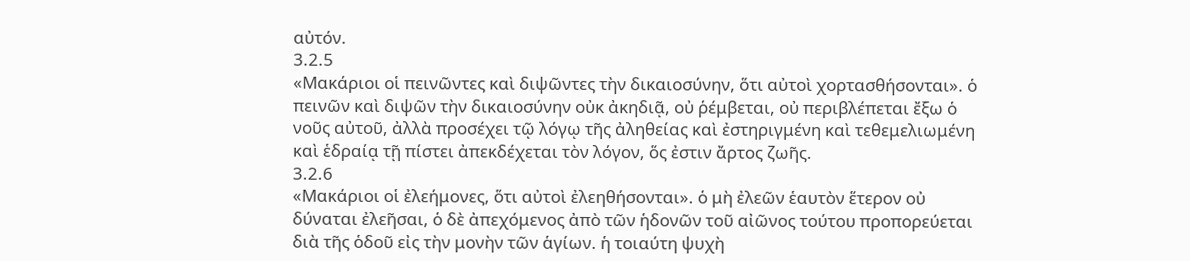αὐτόν.
3.2.5
«Μακάριοι οἱ πεινῶντες καὶ διψῶντες τὴν δικαιοσύνην, ὅτι αὐτοὶ χορτασθήσονται». ὁ πεινῶν καὶ διψῶν τὴν δικαιοσύνην οὐκ ἀκηδιᾷ, οὐ ῥέμβεται, οὐ περιβλέπεται ἔξω ὁ νοῦς αὐτοῦ, ἀλλὰ προσέχει τῷ λόγῳ τῆς ἀληθείας καὶ ἐστηριγμένη καὶ τεθεμελιωμένη καὶ ἑδραίᾳ τῇ πίστει ἀπεκδέχεται τὸν λόγον, ὅς ἐστιν ἄρτος ζωῆς.
3.2.6
«Μακάριοι οἱ ἐλεήμονες, ὅτι αὐτοὶ ἐλεηθήσονται». ὁ μὴ ἐλεῶν ἑαυτὸν ἕτερον οὐ δύναται ἐλεῆσαι, ὁ δὲ ἀπεχόμενος ἀπὸ τῶν ἡδονῶν τοῦ αἰῶνος τούτου προπορεύεται διὰ τῆς ὁδοῦ εἰς τὴν μονὴν τῶν ἁγίων. ἡ τοιαύτη ψυχὴ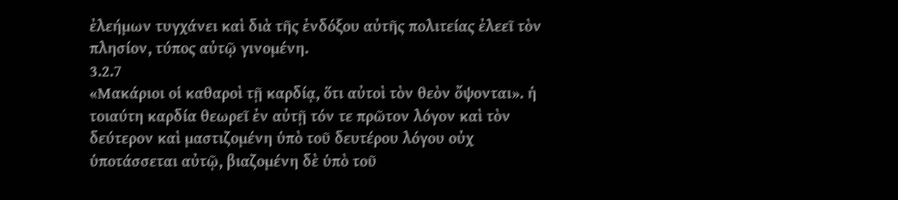ἐλεήμων τυγχάνει καὶ διὰ τῆς ἐνδόξου αὐτῆς πολιτείας ἐλεεῖ τὸν πλησίον, τύπος αὐτῷ γινομένη.
3.2.7
«Μακάριοι οἱ καθαροὶ τῇ καρδίᾳ, ὅτι αὐτοὶ τὸν θεὸν ὄψονται». ἡ τοιαύτη καρδία θεωρεῖ ἐν αὐτῇ τόν τε πρῶτον λόγον καὶ τὸν δεύτερον καὶ μαστιζομένη ὑπὸ τοῦ δευτέρου λόγου οὐχ ὑποτάσσεται αὐτῷ, βιαζομένη δὲ ὑπὸ τοῦ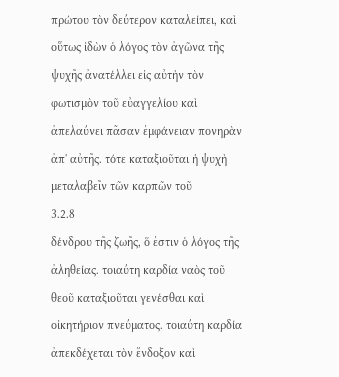πρώτου τὸν δεύτερον καταλείπει, καὶ οὕτως ἰδὼν ὁ λόγος τὸν ἀγῶνα τῆς ψυχῆς ἀνατέλλει εἰς αὐτὴν τὸν φωτισμὸν τοῦ εὐαγγελίου καὶ ἀπελαύνει πᾶσαν ἐμφάνειαν πονηρὰν ἀπ' αὐτῆς. τότε καταξιοῦται ἡ ψυχὴ μεταλαβεῖν τῶν καρπῶν τοῦ
3.2.8
δένδρου τῆς ζωῆς, ὅ ἐστιν ὁ λόγος τῆς ἀληθείας. τοιαύτη καρδία ναὸς τοῦ θεοῦ καταξιοῦται γενέσθαι καὶ οἰκητήριον πνεύματος. τοιαύτη καρδία ἀπεκδέχεται τὸν ἔνδοξον καὶ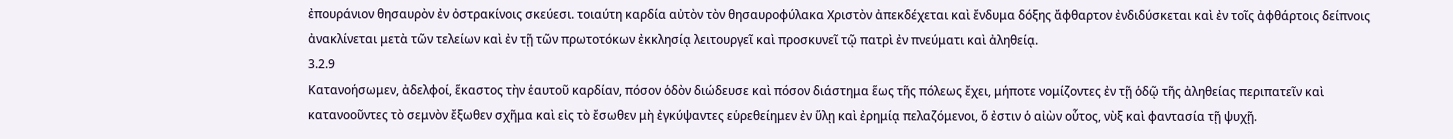ἐπουράνιον θησαυρὸν ἐν ὀστρακίνοις σκεύεσι. τοιαύτη καρδία αὐτὸν τὸν θησαυροφύλακα Χριστὸν ἀπεκδέχεται καὶ ἔνδυμα δόξης ἄφθαρτον ἐνδιδύσκεται καὶ ἐν τοῖς ἀφθάρτοις δείπνοις ἀνακλίνεται μετὰ τῶν τελείων καὶ ἐν τῇ τῶν πρωτοτόκων ἐκκλησίᾳ λειτουργεῖ καὶ προσκυνεῖ τῷ πατρὶ ἐν πνεύματι καὶ ἀληθείᾳ.
3.2.9
Κατανοήσωμεν, ἀδελφοί, ἕκαστος τὴν ἑαυτοῦ καρδίαν, πόσον ὁδὸν διώδευσε καὶ πόσον διάστημα ἕως τῆς πόλεως ἔχει, μήποτε νομίζοντες ἐν τῇ ὁδῷ τῆς ἀληθείας περιπατεῖν καὶ κατανοοῦντες τὸ σεμνὸν ἔξωθεν σχῆμα καὶ εἰς τὸ ἔσωθεν μὴ ἐγκύψαντες εὑρεθείημεν ἐν ὕλῃ καὶ ἐρημίᾳ πελαζόμενοι, ὅ ἐστιν ὁ αἰὼν οὗτος, νὺξ καὶ φαντασία τῇ ψυχῇ.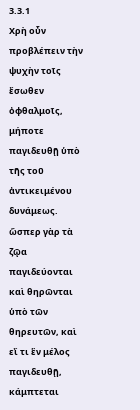3.3.1
Χρὴ οὖν προβλέπειν τὴν ψυχὴν τοῖς ἔσωθεν ὀφθαλμοῖς, μήποτε παγιδευθῇ ὑπὸ τῆς τοῦ ἀντικειμένου δυνάμεως. ὥσπερ γὰρ τὰ ζῷα παγιδεύονται καὶ θηρῶνται ὑπὸ τῶν θηρευτῶν, καὶ εἴ τι ἓν μέλος παγιδευθῇ, κάμπτεται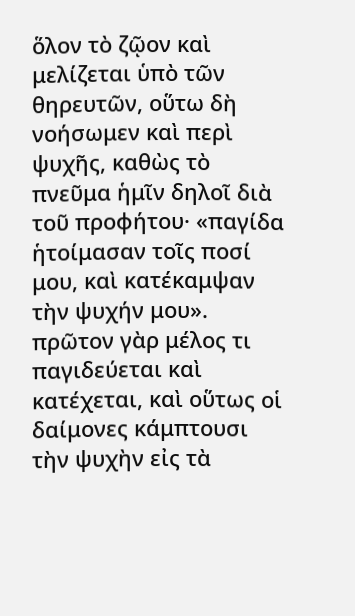ὅλον τὸ ζῷον καὶ μελίζεται ὑπὸ τῶν θηρευτῶν, οὕτω δὴ νοήσωμεν καὶ περὶ ψυχῆς, καθὼς τὸ πνεῦμα ἡμῖν δηλοῖ διὰ τοῦ προφήτου· «παγίδα ἡτοίμασαν τοῖς ποσί μου, καὶ κατέκαμψαν τὴν ψυχήν μου». πρῶτον γὰρ μέλος τι παγιδεύεται καὶ κατέχεται, καὶ οὕτως οἱ δαίμονες κάμπτουσι τὴν ψυχὴν εἰς τὰ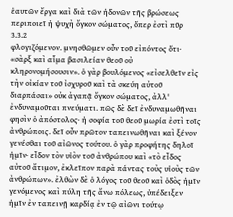ἑαυτῶν ἔργα καὶ διὰ τῶν ἡδονῶν τῆς βρώσεως περιποιεῖ ἡ ψυχὴ ὄγκον σώματος, ὅπερ ἐστὶ πῦρ
3.3.2
φλογιζόμενον. μνησθῶμεν οὖν τοῦ εἰπόντος ὅτι· «σὰρξ καὶ αἷμα βασιλείαν θεοῦ οὐ κληρονομήσουσιν». ὁ γὰρ βουλόμενος «εἰσελθεῖν εἰς τὴν οἰκίαν τοῦ ἰσχυροῦ καὶ τὰ σκεύη αὐτοῦ διαρπάσαι» οὐκ ἀγαπᾷ ὄγκον σώματος, ἀλλ' ἐνδυναμοῦται πνεύματι. πῶς δὲ δεῖ ἐνδυναμωθῆναι φησὶν ὁ ἀπόστολος· ἡ σοφία τοῦ θεοῦ μωρία ἐστὶ τοῖς ἀνθρώποις. δεῖ οὖν πρῶτον ταπεινωθῆναι καὶ ξένον γενέσθαι τοῦ αἰῶνος τούτου. ὁ γὰρ προφήτης δηλοῖ ἡμῖν· εἶδον τὸν υἱὸν τοῦ ἀνθρώπου καὶ «τὸ εἶδος αὐτοῦ ἄτιμον, ἐκλεῖπον παρὰ πάντας τοὺς υἱοὺς τῶν ἀνθρώπων». ἐλθὼν δὲ ὁ λόγος τοῦ θεοῦ καὶ ὁδὸς ἡμῖν γενόμενος καὶ πύλη τῆς ἄνω πόλεως, ὑπέδειξεν ἡμῖν ἐν ταπεινῇ καρδίᾳ ἐν τῷ αἰῶνι τούτῳ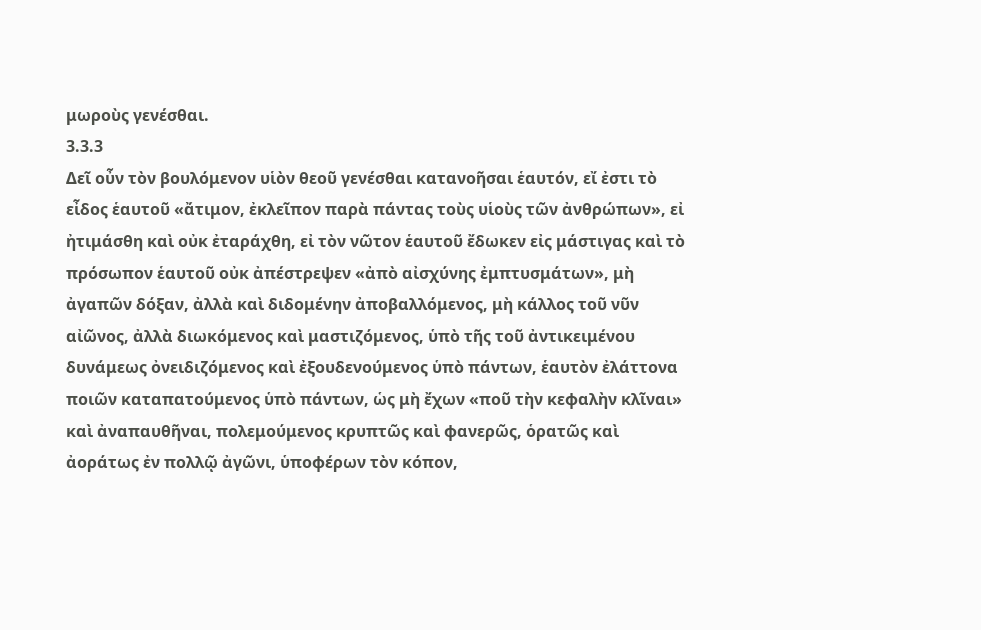μωροὺς γενέσθαι.
3.3.3
Δεῖ οὖν τὸν βουλόμενον υἱὸν θεοῦ γενέσθαι κατανοῆσαι ἑαυτόν, εἴ ἐστι τὸ εἶδος ἑαυτοῦ «ἄτιμον, ἐκλεῖπον παρὰ πάντας τοὺς υἱοὺς τῶν ἀνθρώπων», εἰ ἠτιμάσθη καὶ οὐκ ἐταράχθη, εἰ τὸν νῶτον ἑαυτοῦ ἔδωκεν εἰς μάστιγας καὶ τὸ πρόσωπον ἑαυτοῦ οὐκ ἀπέστρεψεν «ἀπὸ αἰσχύνης ἐμπτυσμάτων», μὴ ἀγαπῶν δόξαν, ἀλλὰ καὶ διδομένην ἀποβαλλόμενος, μὴ κάλλος τοῦ νῦν αἰῶνος, ἀλλὰ διωκόμενος καὶ μαστιζόμενος, ὑπὸ τῆς τοῦ ἀντικειμένου δυνάμεως ὀνειδιζόμενος καὶ ἐξουδενούμενος ὑπὸ πάντων, ἑαυτὸν ἐλάττονα ποιῶν καταπατούμενος ὑπὸ πάντων, ὡς μὴ ἔχων «ποῦ τὴν κεφαλὴν κλῖναι» καὶ ἀναπαυθῆναι, πολεμούμενος κρυπτῶς καὶ φανερῶς, ὁρατῶς καὶ ἀοράτως ἐν πολλῷ ἀγῶνι, ὑποφέρων τὸν κόπον,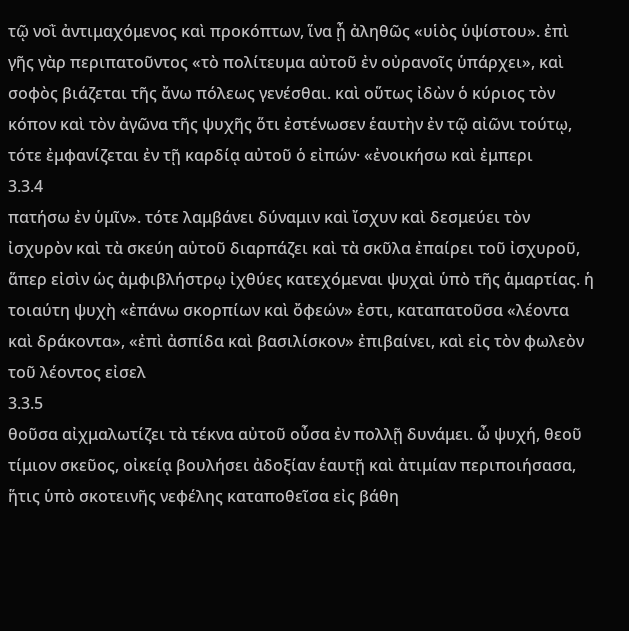τῷ νοῒ ἀντιμαχόμενος καὶ προκόπτων, ἵνα ᾖ ἀληθῶς «υἱὸς ὑψίστου». ἐπὶ γῆς γὰρ περιπατοῦντος «τὸ πολίτευμα αὐτοῦ ἐν οὐρανοῖς ὑπάρχει», καὶ σοφὸς βιάζεται τῆς ἄνω πόλεως γενέσθαι. καὶ οὕτως ἰδὼν ὁ κύριος τὸν κόπον καὶ τὸν ἀγῶνα τῆς ψυχῆς ὅτι ἐστένωσεν ἑαυτὴν ἐν τῷ αἰῶνι τούτῳ, τότε ἐμφανίζεται ἐν τῇ καρδίᾳ αὐτοῦ ὁ εἰπών· «ἐνοικήσω καὶ ἐμπερι
3.3.4
πατήσω ἐν ὑμῖν». τότε λαμβάνει δύναμιν καὶ ἴσχυν καὶ δεσμεύει τὸν ἰσχυρὸν καὶ τὰ σκεύη αὐτοῦ διαρπάζει καὶ τὰ σκῦλα ἐπαίρει τοῦ ἰσχυροῦ, ἅπερ εἰσὶν ὡς ἀμφιβλήστρῳ ἰχθύες κατεχόμεναι ψυχαὶ ὑπὸ τῆς ἁμαρτίας. ἡ τοιαύτη ψυχὴ «ἐπάνω σκορπίων καὶ ὄφεών» ἐστι, καταπατοῦσα «λέοντα καὶ δράκοντα», «ἐπὶ ἀσπίδα καὶ βασιλίσκον» ἐπιβαίνει, καὶ εἰς τὸν φωλεὸν τοῦ λέοντος εἰσελ
3.3.5
θοῦσα αἰχμαλωτίζει τὰ τέκνα αὐτοῦ οὖσα ἐν πολλῇ δυνάμει. ὦ ψυχή, θεοῦ τίμιον σκεῦος, οἰκείᾳ βουλήσει ἀδοξίαν ἑαυτῇ καὶ ἀτιμίαν περιποιήσασα, ἥτις ὑπὸ σκοτεινῆς νεφέλης καταποθεῖσα εἰς βάθη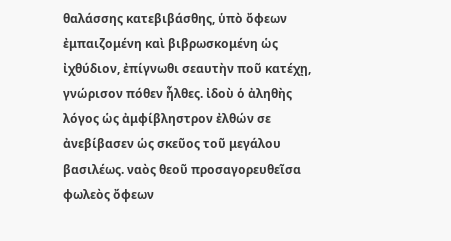θαλάσσης κατεβιβάσθης, ὑπὸ ὄφεων ἐμπαιζομένη καὶ βιβρωσκομένη ὡς ἰχθύδιον, ἐπίγνωθι σεαυτὴν ποῦ κατέχῃ, γνώρισον πόθεν ἦλθες. ἰδοὺ ὁ ἀληθὴς λόγος ὡς ἀμφίβληστρον ἐλθών σε ἀνεβίβασεν ὡς σκεῦος τοῦ μεγάλου βασιλέως. ναὸς θεοῦ προσαγορευθεῖσα φωλεὸς ὄφεων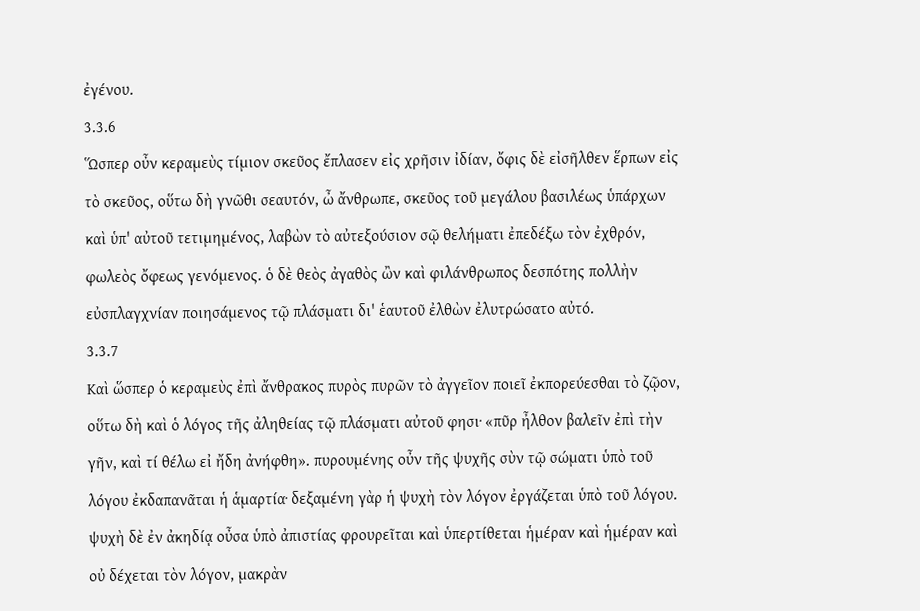ἐγένου.
3.3.6
Ὥσπερ οὖν κεραμεὺς τίμιον σκεῦος ἔπλασεν εἰς χρῆσιν ἰδίαν, ὄφις δὲ εἰσῆλθεν ἕρπων εἰς τὸ σκεῦος, οὕτω δὴ γνῶθι σεαυτόν, ὦ ἄνθρωπε, σκεῦος τοῦ μεγάλου βασιλέως ὑπάρχων καὶ ὑπ' αὐτοῦ τετιμημένος, λαβὼν τὸ αὐτεξούσιον σῷ θελήματι ἐπεδέξω τὸν ἐχθρόν, φωλεὸς ὄφεως γενόμενος. ὁ δὲ θεὸς ἀγαθὸς ὢν καὶ φιλάνθρωπος δεσπότης πολλὴν εὐσπλαγχνίαν ποιησάμενος τῷ πλάσματι δι' ἑαυτοῦ ἐλθὼν ἐλυτρώσατο αὐτό.
3.3.7
Καὶ ὥσπερ ὁ κεραμεὺς ἐπὶ ἄνθρακος πυρὸς πυρῶν τὸ ἀγγεῖον ποιεῖ ἐκπορεύεσθαι τὸ ζῷον, οὕτω δὴ καὶ ὁ λόγος τῆς ἀληθείας τῷ πλάσματι αὐτοῦ φησι· «πῦρ ἦλθον βαλεῖν ἐπὶ τὴν γῆν, καὶ τί θέλω εἰ ἤδη ἀνήφθη». πυρουμένης οὖν τῆς ψυχῆς σὺν τῷ σώματι ὑπὸ τοῦ λόγου ἐκδαπανᾶται ἡ ἁμαρτία· δεξαμένη γὰρ ἡ ψυχὴ τὸν λόγον ἐργάζεται ὑπὸ τοῦ λόγου. ψυχὴ δὲ ἐν ἀκηδίᾳ οὖσα ὑπὸ ἀπιστίας φρουρεῖται καὶ ὑπερτίθεται ἡμέραν καὶ ἡμέραν καὶ οὐ δέχεται τὸν λόγον, μακρὰν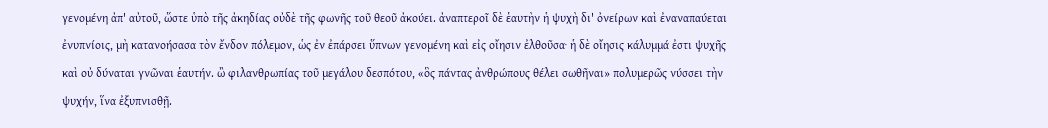γενομένη ἀπ' αὐτοῦ, ὥστε ὑπὸ τῆς ἀκηδίας οὐδὲ τῆς φωνῆς τοῦ θεοῦ ἀκούει. ἀναπτεροῖ δὲ ἑαυτὴν ἡ ψυχὴ δι' ὀνείρων καὶ ἐναναπαύεται ἐνυπνίοις, μὴ κατανοήσασα τὸν ἔνδον πόλεμον, ὡς ἐν ἐπάρσει ὕπνων γενομένη καὶ εἰς οἴησιν ἐλθοῦσα· ἡ δὲ οἴησις κάλυμμά ἐστι ψυχῆς καὶ οὐ δύναται γνῶναι ἑαυτήν. ὢ φιλανθρωπίας τοῦ μεγάλου δεσπότου, «ὃς πάντας ἀνθρώπους θέλει σωθῆναι» πολυμερῶς νύσσει τὴν ψυχήν, ἵνα ἐξυπνισθῇ.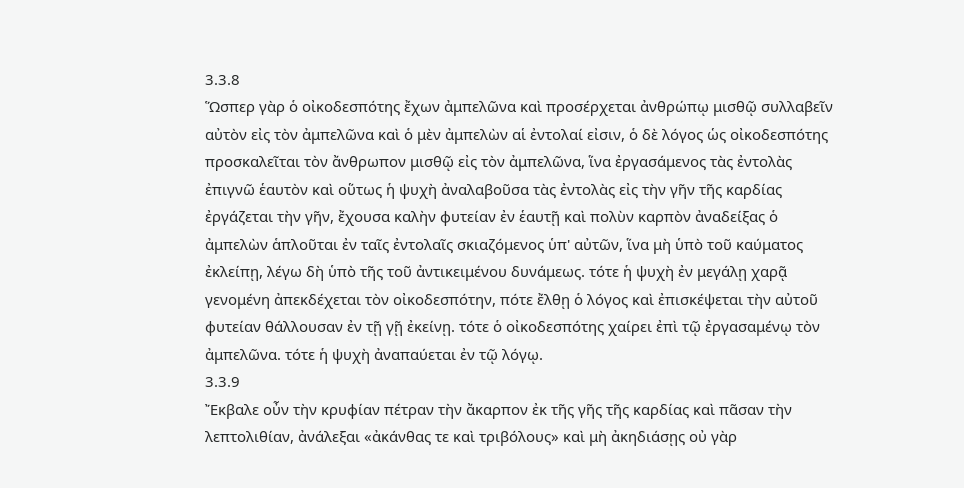3.3.8
Ὥσπερ γὰρ ὁ οἰκοδεσπότης ἔχων ἀμπελῶνα καὶ προσέρχεται ἀνθρώπῳ μισθῷ συλλαβεῖν αὐτὸν εἰς τὸν ἀμπελῶνα καὶ ὁ μὲν ἀμπελὼν αἱ ἐντολαί εἰσιν, ὁ δὲ λόγος ὡς οἰκοδεσπότης προσκαλεῖται τὸν ἄνθρωπον μισθῷ εἰς τὸν ἀμπελῶνα, ἵνα ἐργασάμενος τὰς ἐντολὰς ἐπιγνῶ ἑαυτὸν καὶ οὕτως ἡ ψυχὴ ἀναλαβοῦσα τὰς ἐντολὰς εἰς τὴν γῆν τῆς καρδίας ἐργάζεται τὴν γῆν, ἔχουσα καλὴν φυτείαν ἐν ἑαυτῇ καὶ πολὺν καρπὸν ἀναδείξας ὁ ἀμπελὼν ἁπλοῦται ἐν ταῖς ἐντολαῖς σκιαζόμενος ὑπ' αὐτῶν, ἵνα μὴ ὑπὸ τοῦ καύματος ἐκλείπῃ, λέγω δὴ ὑπὸ τῆς τοῦ ἀντικειμένου δυνάμεως. τότε ἡ ψυχὴ ἐν μεγάλῃ χαρᾷ γενομένη ἀπεκδέχεται τὸν οἰκοδεσπότην, πότε ἔλθῃ ὁ λόγος καὶ ἐπισκέψεται τὴν αὐτοῦ φυτείαν θάλλουσαν ἐν τῇ γῇ ἐκείνῃ. τότε ὁ οἰκοδεσπότης χαίρει ἐπὶ τῷ ἐργασαμένῳ τὸν ἀμπελῶνα. τότε ἡ ψυχὴ ἀναπαύεται ἐν τῷ λόγῳ.
3.3.9
Ἔκβαλε οὖν τὴν κρυφίαν πέτραν τὴν ἄκαρπον ἐκ τῆς γῆς τῆς καρδίας καὶ πᾶσαν τὴν λεπτολιθίαν, ἀνάλεξαι «ἀκάνθας τε καὶ τριβόλους» καὶ μὴ ἀκηδιάσῃς οὐ γὰρ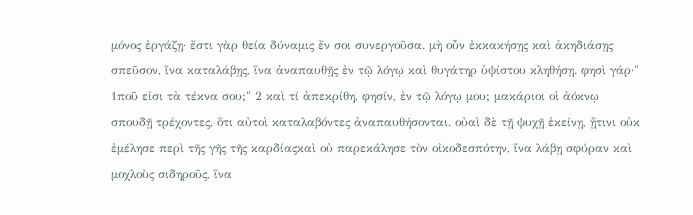μόνος ἐργάζῃ· ἔστι γὰρ θεία δύναμις ἔν σοι συνεργοῦσα. μὴ οὖν ἐκκακήσῃς καὶ ἀκηδιάσῃς σπεῦσον, ἵνα καταλάβῃς, ἵνα ἀναπαυθῇς ἐν τῷ λόγῳ καὶ θυγάτηρ ὑψίστου κληθήσῃ. φησὶ γάρ·" 1ποῦ εἰσι τὰ τέκνα σου;" 2 καὶ τί ἀπεκρίθη, φησίν, ἐν τῷ λόγῳ μου; μακάριοι οἱ ἀόκνῳ σπουδῇ τρέχοντες, ὅτι αὐτοὶ καταλαβόντες ἀναπαυθήσονται. οὐαὶ δὲ τῇ ψυχῇ ἐκείνῃ, ᾕτινι οὐκ ἐμέλησε περὶ τῆς γῆς τῆς καρδίαςκαὶ οὐ παρεκάλησε τὸν οἰκοδεσπότην, ἵνα λάβῃ σφύραν καὶ μοχλοὺς σιδηροῦς, ἵνα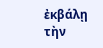ἐκβάλῃ τὴν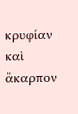κρυφίαν καὶ ἄκαρπον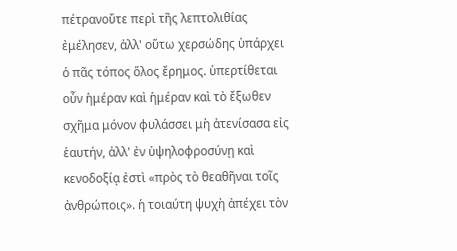πέτρανοὔτε περὶ τῆς λεπτολιθίας ἐμέλησεν, ἀλλ' οὕτω χερσώδης ὑπάρχει ὁ πᾶς τόπος ὅλος ἔρημος. ὑπερτίθεται οὖν ἡμέραν καὶ ἡμέραν καὶ τὸ ἔξωθεν σχῆμα μόνον φυλάσσει μὴ ἀτενίσασα εἰς ἑαυτήν, ἀλλ' ἐν ὑψηλοφροσύνῃ καὶ κενοδοξίᾳ ἐστὶ «πρὸς τὸ θεαθῆναι τοῖς ἀνθρώποις». ἡ τοιαύτη ψυχὴ ἀπέχει τὸν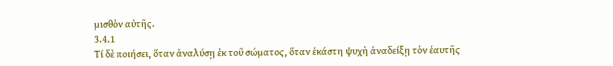μισθὸν αὐτῆς.
3.4.1
Τί δὲ ποιήσει, ὅταν ἀναλύσῃ ἐκ τοῦ σώματος, ὅταν ἑκάστη ψυχὴ ἀναδείξῃ τὸν ἑαυτῆς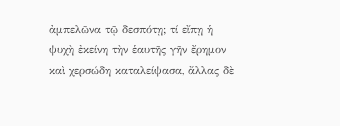ἀμπελῶνα τῷ δεσπότῃ; τί εἴπῃ ἡ ψυχὴ ἐκείνη τὴν ἑαυτῆς γῆν ἔρημον καὶ χερσώδη καταλείψασα, ἄλλας δὲ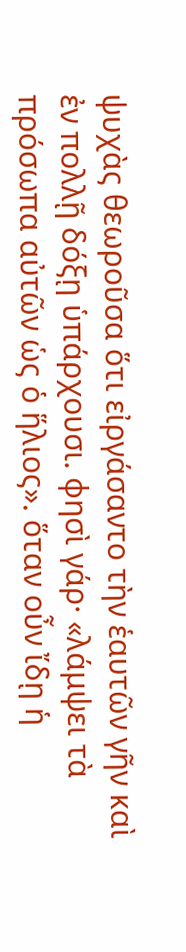ψυχὰς θεωροῦσα ὅτι εἰργάσαντο τὴν ἑαυτῶν γῆν καὶ ἐν πολλῇ δόξῃ ὑπάρχουσι. φησὶ γάρ· «λάμψει τὰ πρόσωπα αὐτῶν ὡς ὁ ἥλιος». ὅταν οὖν ἴδῃ ἡ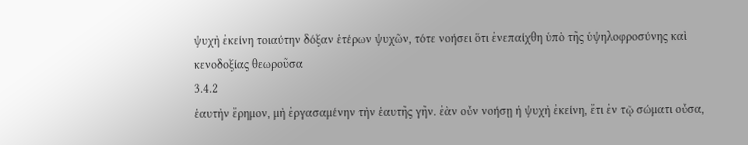ψυχὴ ἐκείνη τοιαύτην δόξαν ἑτέρων ψυχῶν, τότε νοήσει ὅτι ἐνεπαίχθη ὑπὸ τῆς ὑψηλοφροσύνης καὶ κενοδοξίας θεωροῦσα
3.4.2
ἑαυτὴν ἔρημον, μὴ ἐργασαμένην τὴν ἑαυτῆς γῆν. ἐὰν οὖν νοήσῃ ἡ ψυχὴ ἐκείνη, ἔτι ἐν τῷ σώματι οὖσα,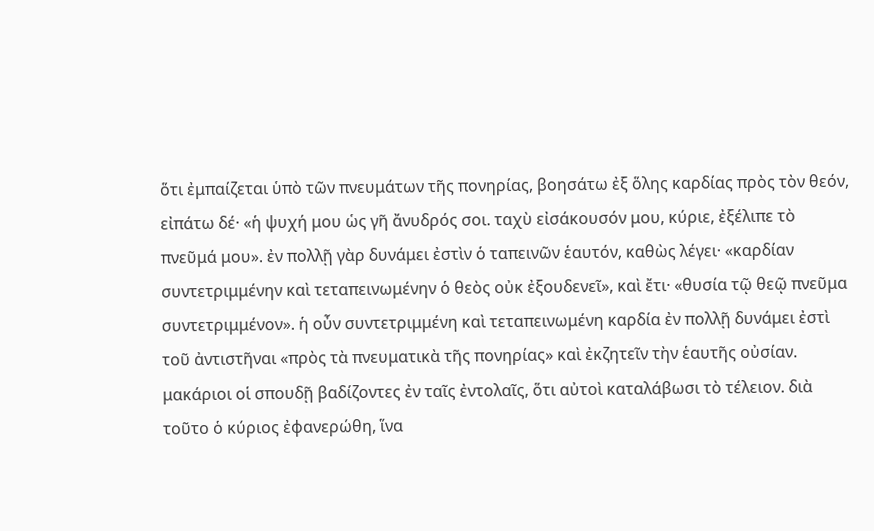ὅτι ἐμπαίζεται ὑπὸ τῶν πνευμάτων τῆς πονηρίας, βοησάτω ἐξ ὅλης καρδίας πρὸς τὸν θεόν, εἰπάτω δέ· «ἡ ψυχή μου ὡς γῆ ἄνυδρός σοι. ταχὺ εἰσάκουσόν μου, κύριε, ἐξέλιπε τὸ πνεῦμά μου». ἐν πολλῇ γὰρ δυνάμει ἐστὶν ὁ ταπεινῶν ἑαυτόν, καθὼς λέγει· «καρδίαν συντετριμμένην καὶ τεταπεινωμένην ὁ θεὸς οὐκ ἐξουδενεῖ», καὶ ἔτι· «θυσία τῷ θεῷ πνεῦμα συντετριμμένον». ἡ οὖν συντετριμμένη καὶ τεταπεινωμένη καρδία ἐν πολλῇ δυνάμει ἐστὶ τοῦ ἀντιστῆναι «πρὸς τὰ πνευματικὰ τῆς πονηρίας» καὶ ἐκζητεῖν τὴν ἑαυτῆς οὐσίαν. μακάριοι οἱ σπουδῇ βαδίζοντες ἐν ταῖς ἐντολαῖς, ὅτι αὐτοὶ καταλάβωσι τὸ τέλειον. διὰ τοῦτο ὁ κύριος ἐφανερώθη, ἵνα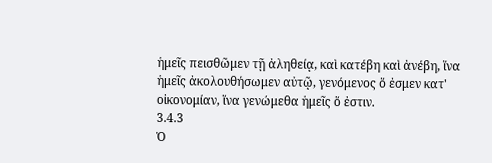ἡμεῖς πεισθῶμεν τῇ ἀληθείᾳ, καὶ κατέβη καὶ ἀνέβη, ἵνα ἡμεῖς ἀκολουθήσωμεν αὐτῷ, γενόμενος ὅ ἐσμεν κατ' οἰκονομίαν, ἵνα γενώμεθα ἡμεῖς ὅ ἐστιν.
3.4.3
Ὁ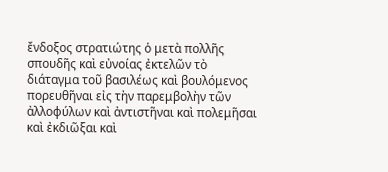ἔνδοξος στρατιώτης ὁ μετὰ πολλῆς σπουδῆς καὶ εὐνοίας ἐκτελῶν τὸ διάταγμα τοῦ βασιλέως καὶ βουλόμενος πορευθῆναι εἰς τὴν παρεμβολὴν τῶν ἀλλοφύλων καὶ ἀντιστῆναι καὶ πολεμῆσαι καὶ ἐκδιῶξαι καὶ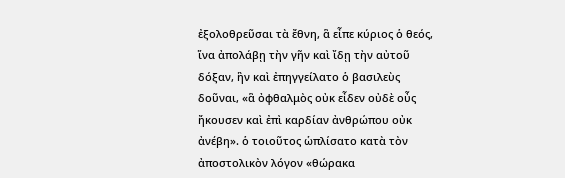ἐξολοθρεῦσαι τὰ ἔθνη, ἃ εἶπε κύριος ὁ θεός, ἵνα ἀπολάβῃ τὴν γῆν καὶ ἴδῃ τὴν αὐτοῦ δόξαν, ἣν καὶ ἐπηγγείλατο ὁ βασιλεὺς δοῦναι, «ἃ ὀφθαλμὸς οὐκ εἶδεν οὐδὲ οὖς ἤκουσεν καὶ ἐπὶ καρδίαν ἀνθρώπου οὐκ ἀνέβη». ὁ τοιοῦτος ὡπλίσατο κατὰ τὸν ἀποστολικὸν λόγον «θώρακα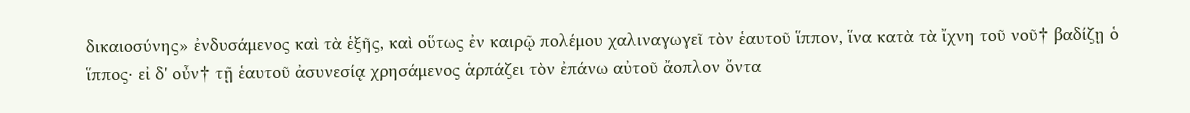δικαιοσύνης» ἐνδυσάμενος καὶ τὰ ἑξῆς, καὶ οὕτως ἐν καιρῷ πολέμου χαλιναγωγεῖ τὸν ἑαυτοῦ ἵππον, ἵνα κατὰ τὰ ἴχνη τοῦ νοῦ† βαδίζῃ ὁ ἵππος· εἰ δ' οὖν† τῇ ἑαυτοῦ ἀσυνεσίᾳ χρησάμενος ἁρπάζει τὸν ἐπάνω αὐτοῦ ἄοπλον ὄντα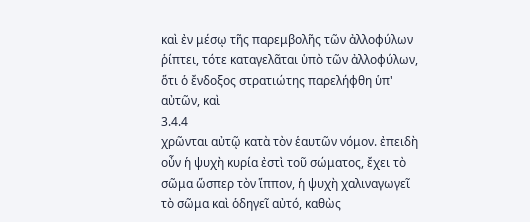καὶ ἐν μέσῳ τῆς παρεμβολῆς τῶν ἀλλοφύλων ῥίπτει, τότε καταγελᾶται ὑπὸ τῶν ἀλλοφύλων, ὅτι ὁ ἔνδοξος στρατιώτης παρελήφθη ὑπ' αὐτῶν, καὶ
3.4.4
χρῶνται αὐτῷ κατὰ τὸν ἑαυτῶν νόμον. ἐπειδὴ οὖν ἡ ψυχὴ κυρία ἐστὶ τοῦ σώματος, ἔχει τὸ σῶμα ὥσπερ τὸν ἵππον, ἡ ψυχὴ χαλιναγωγεῖ τὸ σῶμα καὶ ὁδηγεῖ αὐτό, καθὼς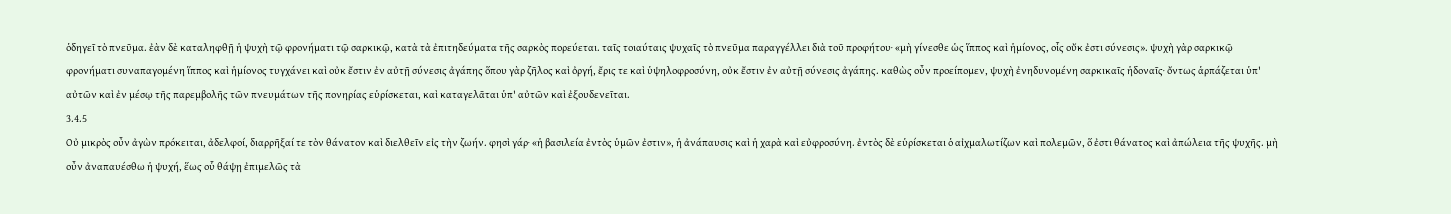ὁδηγεῖ τὸ πνεῦμα. ἐὰν δὲ καταληφθῇ ἡ ψυχὴ τῷ φρονήματι τῷ σαρκικῷ, κατὰ τὰ ἐπιτηδεύματα τῆς σαρκὸς πορεύεται. ταῖς τοιαύταις ψυχαῖς τὸ πνεῦμα παραγγέλλει διὰ τοῦ προφήτου· «μὴ γίνεσθε ὡς ἵππος καὶ ἡμίονος, οἷς οὔκ ἐστι σύνεσις». ψυχὴ γὰρ σαρκικῷ φρονήματι συναπαγομένη ἵππος καὶ ἡμίονος τυγχάνει καὶ οὐκ ἔστιν ἐν αὐτῇ σύνεσις ἀγάπης ὅπου γὰρ ζῆλος καὶ ὀργή, ἔρις τε καὶ ὑψηλοφροσύνη, οὐκ ἔστιν ἐν αὐτῇ σύνεσις ἀγάπης. καθὼς οὖν προείπομεν, ψυχὴ ἐνηδυνομένη σαρκικαῖς ἡδοναῖς· ὄντως ἁρπάζεται ὑπ' αὐτῶν καὶ ἐν μέσῳ τῆς παρεμβολῆς τῶν πνευμάτων τῆς πονηρίας εὑρίσκεται, καὶ καταγελᾶται ὑπ' αὐτῶν καὶ ἐξουδενεῖται.
3.4.5
Οὐ μικρὸς οὖν ἀγὼν πρόκειται, ἀδελφοί, διαρρῆξαί τε τὸν θάνατον καὶ διελθεῖν εἰς τὴν ζωήν. φησὶ γάρ· «ἡ βασιλεία ἐντὸς ὑμῶν ἐστιν», ἡ ἀνάπαυσις καὶ ἡ χαρὰ καὶ εὐφροσύνη. ἐντὸς δὲ εὑρίσκεται ὁ αἰχμαλωτίζων καὶ πολεμῶν, ὅ ἐστι θάνατος καὶ ἀπώλεια τῆς ψυχῆς. μὴ οὖν ἀναπαυέσθω ἡ ψυχή, ἕως οὗ θάψῃ ἐπιμελῶς τὰ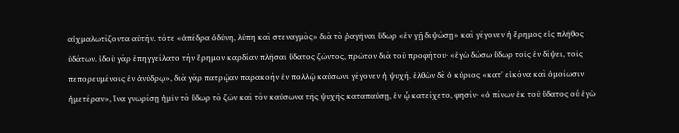αἰχμαλωτίζοντα αὐτήν. τότε «ἀπέδρα ὀδύνη, λύπη καὶ στεναγμὸς» διὰ τὸ ῥαγῆναι ὕδωρ «ἐν γῇ διψώσῃ» καὶ γέγονεν ἡ ἔρημος εἰς πλῆθος ὑδάτων. ἰδοὺ γὰρ ἐπηγγείλατο τὴν ἔρημον καρδίαν πλῆσαι ὕδατος ζῶντος, πρῶτον διὰ τοῦ προφήτου· «ἐγὼ δώσω ὕδωρ τοῖς ἐν δίψει, τοῖς πεπορευμένοις ἐν ἀνύδρῳ», διὰ γὰρ πατρῴαν παρακοὴν ἐν πολλῷ καύσωνι γέγονεν ἡ ψυχή. ἐλθὼν δὲ ὁ κύριος «κατ' εἰκόνα καὶ ὁμοίωσιν ἡμετέραν», ἵνα γνωρίσῃ ἡμῖν τὸ ὕδωρ τὸ ζῶν καὶ τὸν καύσωνα τῆς ψυχῆς καταπαύσῃ, ἐν ᾧ κατείχετο, φησίν· «ὁ πίνων ἐκ τοῦ ὕδατος οὗ ἐγὼ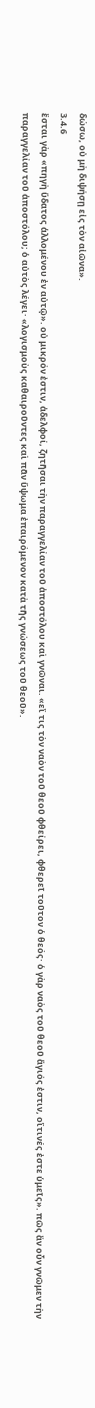δώσω, οὐ μὴ διψήσῃ εἰς τὸν αἰῶνα».
3.4.6
ἔσται γὰρ «πηγὴ ὕδατος ἁλλομένου ἐν αὐτῷ». οὐ μικρόν ἐστιν, ἀδελφοί, ζητῆσαι τὴν παραγγελίαν τοῦ ἀποστόλου καὶ γνῶναι. «εἴ τις τὸν ναὸν τοῦ θεοῦ φθείρει, φθερεῖ τοῦτον ὁ θεός· ὁ γὰρ ναὸς τοῦ θεοῦ ἅγιός ἐστιν, οἵτινές ἐστε ὑμεῖς». πῶς ἂν οὖν γνῶμεν τὴν παραγγελίαν τοῦ ἀποστόλου; ὁ αὐτὸς λέγει· «λογισμοὺς καθαιροῦντες καὶ πᾶν ὕψωμα ἐπαιρόμενον κατὰ τῆς γνώσεως τοῦ θεοῦ».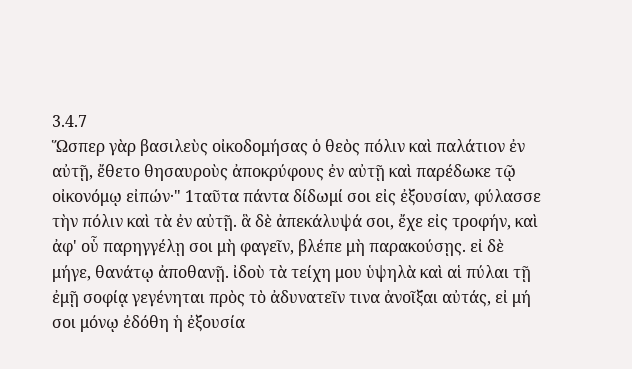3.4.7
Ὥσπερ γὰρ βασιλεὺς οἰκοδομήσας ὁ θεὸς πόλιν καὶ παλάτιον ἐν αὐτῇ, ἔθετο θησαυροὺς ἀποκρύφους ἐν αὐτῇ καὶ παρέδωκε τῷ οἰκονόμῳ εἰπών·" 1ταῦτα πάντα δίδωμί σοι εἰς ἐξουσίαν, φύλασσε τὴν πόλιν καὶ τὰ ἐν αὐτῇ. ἃ δὲ ἀπεκάλυψά σοι, ἔχε εἰς τροφήν, καὶ ἀφ' οὗ παρηγγέλῃ σοι μὴ φαγεῖν, βλέπε μὴ παρακούσῃς. εἰ δὲ μήγε, θανάτῳ ἀποθανῇ. ἰδοὺ τὰ τείχη μου ὑψηλὰ καὶ αἱ πύλαι τῇ ἐμῇ σοφίᾳ γεγένηται πρὸς τὸ ἀδυνατεῖν τινα ἀνοῖξαι αὐτάς, εἰ μή σοι μόνῳ ἐδόθη ἡ ἐξουσία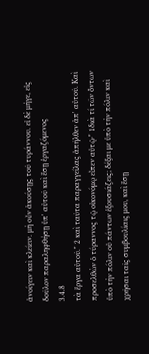ἀνοίγειν καὶ κλείειν. μὴ οὖν ἀκούσῃς τοῦ τυράννου. εἰ δὲ μήγε, εἰς δοῦλον παραληφθήσῃ ὑπ' αὐτοῦ καὶ ἔσῃ ἐργαζόμενος
3.4.8
τὰ ἔργα αὐτοῦ." 2 καὶ ταῦτα παραγγείλας ἀπῆλθεν ἀπ' αὐτοῦ. Καὶ προσελθὼν ὁ τύραννος τῷ οἰκονόμῳ εἶπεν αὐτῷ·" 1διὰ τί τῶν ὄντων ὑπὸ τὴν πόλιν οὐ πάντων ἐξουσιάζεις; δέξαι με ὑπὸ τὴν πόλιν καὶ χρῆσαι ταῖς συμβουλίαις μου, καὶ ἔσῃ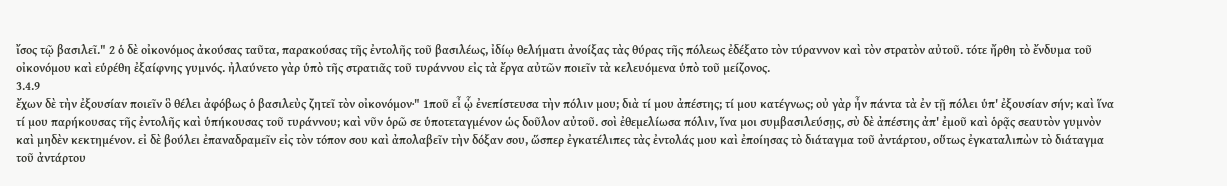ἴσος τῷ βασιλεῖ." 2 ὁ δὲ οἰκονόμος ἀκούσας ταῦτα, παρακούσας τῆς ἐντολῆς τοῦ βασιλέως, ἰδίῳ θελήματι ἀνοίξας τὰς θύρας τῆς πόλεως ἐδέξατο τὸν τύραννον καὶ τὸν στρατὸν αὐτοῦ. τότε ἤρθη τὸ ἔνδυμα τοῦ οἰκονόμου καὶ εὑρέθη ἐξαίφνης γυμνός. ἠλαύνετο γὰρ ὑπὸ τῆς στρατιᾶς τοῦ τυράννου εἰς τὰ ἔργα αὐτῶν ποιεῖν τὰ κελευόμενα ὑπὸ τοῦ μείζονος.
3.4.9
ἔχων δὲ τὴν ἐξουσίαν ποιεῖν ὃ θέλει ἀφόβως ὁ βασιλεὺς ζητεῖ τὸν οἰκονόμον·" 1ποῦ εἶ ᾧ ἐνεπίστευσα τὴν πόλιν μου; διὰ τί μου ἀπέστης; τί μου κατέγνως; οὐ γὰρ ἦν πάντα τὰ ἐν τῇ πόλει ὑπ' ἐξουσίαν σήν; καὶ ἵνα τί μου παρήκουσας τῆς ἐντολῆς καὶ ὑπήκουσας τοῦ τυράννου; καὶ νῦν ὁρῶ σε ὑποτεταγμένον ὡς δοῦλον αὐτοῦ. σοὶ ἐθεμελίωσα πόλιν, ἵνα μοι συμβασιλεύσῃς, σὺ δὲ ἀπέστης ἀπ' ἐμοῦ καὶ ὁρᾷς σεαυτὸν γυμνὸν καὶ μηδὲν κεκτημένον. εἰ δὲ βούλει ἐπαναδραμεῖν εἰς τὸν τόπον σου καὶ ἀπολαβεῖν τὴν δόξαν σου, ὥσπερ ἐγκατέλιπες τὰς ἐντολάς μου καὶ ἐποίησας τὸ διάταγμα τοῦ ἀντάρτου, οὕτως ἐγκαταλιπὼν τὸ διάταγμα τοῦ ἀντάρτου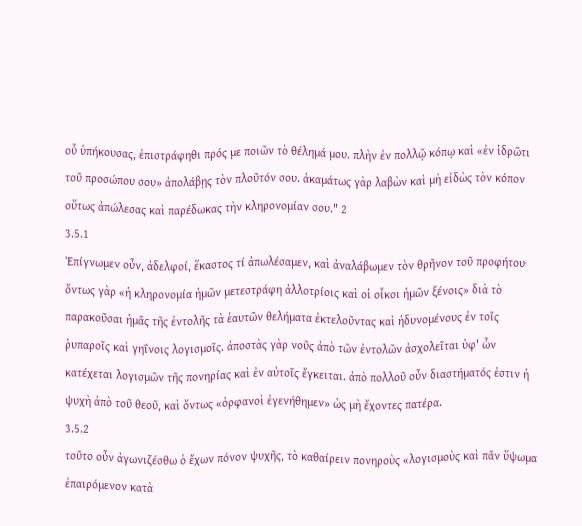οὗ ὑπήκουσας, ἐπιστράφηθι πρός με ποιῶν τὸ θέλημά μου. πλὴν ἐν πολλῷ κόπῳ καὶ «ἐν ἱδρῶτι τοῦ προσώπου σου» ἀπολάβῃς τὸν πλοῦτόν σου. ἀκαμάτως γὰρ λαβὼν καὶ μὴ εἰδὼς τὸν κόπον οὕτως ἀπώλεσας καὶ παρέδωκας τὴν κληρονομίαν σου." 2
3.5.1
Ἐπίγνωμεν οὖν, ἀδελφοί, ἕκαστος τί ἀπωλέσαμεν, καὶ ἀναλάβωμεν τὸν θρῆνον τοῦ προφήτου· ὄντως γὰρ «ἡ κληρονομία ἡμῶν μετεστράφη ἀλλοτρίοις καὶ οἱ οἶκοι ἡμῶν ξένοις» διὰ τὸ παρακοῦσαι ἡμᾶς τῆς ἐντολῆς τὰ ἑαυτῶν θελήματα ἐκτελοῦντας καὶ ἡδυνομένους ἐν τοῖς ῥυπαροῖς καὶ γηΐνοις λογισμοῖς. ἀποστὰς γὰρ νοῦς ἀπὸ τῶν ἐντολῶν ἀσχολεῖται ὑφ' ὧν κατέχεται λογισμῶν τῆς πονηρίας καὶ ἐν αὐτοῖς ἔγκειται. ἀπὸ πολλοῦ οὖν διαστήματός ἐστιν ἡ ψυχὴ ἀπὸ τοῦ θεοῦ, καὶ ὄντως «ὀρφανοὶ ἐγενήθημεν» ὡς μὴ ἔχοντες πατέρα.
3.5.2
τοῦτο οὖν ἀγωνιζέσθω ὁ ἔχων πόνον ψυχῆς, τὸ καθαίρειν πονηροὺς «λογισμοὺς καὶ πᾶν ὕψωμα ἐπαιρόμενον κατὰ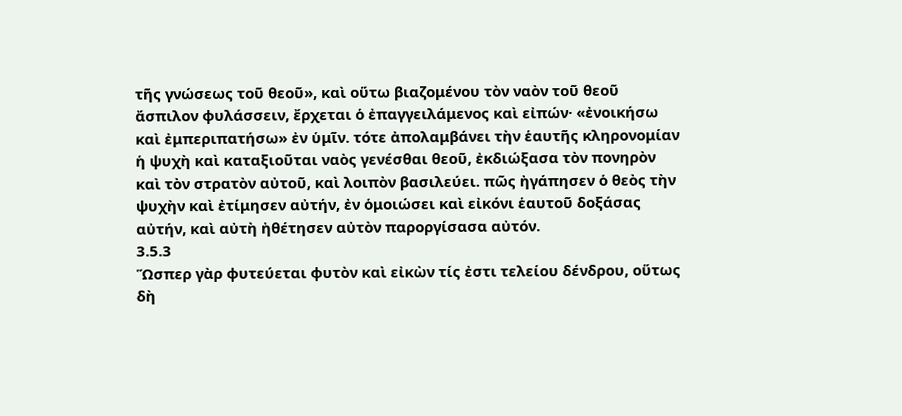τῆς γνώσεως τοῦ θεοῦ», καὶ οὕτω βιαζομένου τὸν ναὸν τοῦ θεοῦ ἄσπιλον φυλάσσειν, ἔρχεται ὁ ἐπαγγειλάμενος καὶ εἰπών· «ἐνοικήσω καὶ ἐμπεριπατήσω» ἐν ὑμῖν. τότε ἀπολαμβάνει τὴν ἑαυτῆς κληρονομίαν ἡ ψυχὴ καὶ καταξιοῦται ναὸς γενέσθαι θεοῦ, ἐκδιώξασα τὸν πονηρὸν καὶ τὸν στρατὸν αὐτοῦ, καὶ λοιπὸν βασιλεύει. πῶς ἠγάπησεν ὁ θεὸς τὴν ψυχὴν καὶ ἐτίμησεν αὐτήν, ἐν ὁμοιώσει καὶ εἰκόνι ἑαυτοῦ δοξάσας αὐτήν, καὶ αὐτὴ ἠθέτησεν αὐτὸν παροργίσασα αὐτόν.
3.5.3
Ὥσπερ γὰρ φυτεύεται φυτὸν καὶ εἰκὼν τίς ἐστι τελείου δένδρου, οὕτως δὴ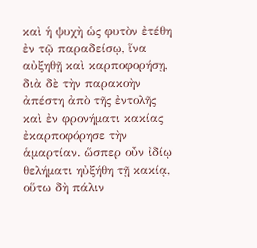καὶ ἡ ψυχὴ ὡς φυτὸν ἐτέθη ἐν τῷ παραδείσῳ, ἵνα αὐξηθῇ καὶ καρποφορήσῃ, διὰ δὲ τὴν παρακοὴν ἀπέστη ἀπὸ τῆς ἐντολῆς καὶ ἐν φρονήματι κακίας ἐκαρποφόρησε τὴν ἁμαρτίαν. ὥσπερ οὖν ἰδίῳ θελήματι ηὐξήθη τῇ κακίᾳ, οὕτω δὴ πάλιν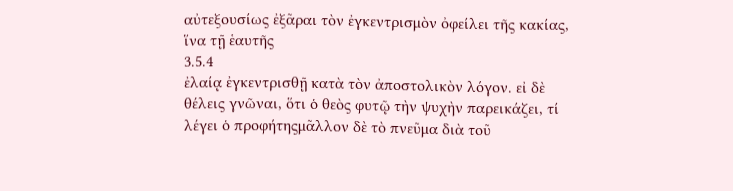αὐτεξουσίως ἐξᾶραι τὸν ἐγκεντρισμὸν ὀφείλει τῆς κακίας, ἵνα τῇ ἑαυτῆς
3.5.4
ἐλαίᾳ ἐγκεντρισθῇ κατὰ τὸν ἀποστολικὸν λόγον. εἰ δὲ θέλεις γνῶναι, ὅτι ὁ θεὸς φυτῷ τὴν ψυχὴν παρεικάζει, τί λέγει ὁ προφήτηςμᾶλλον δὲ τὸ πνεῦμα διὰ τοῦ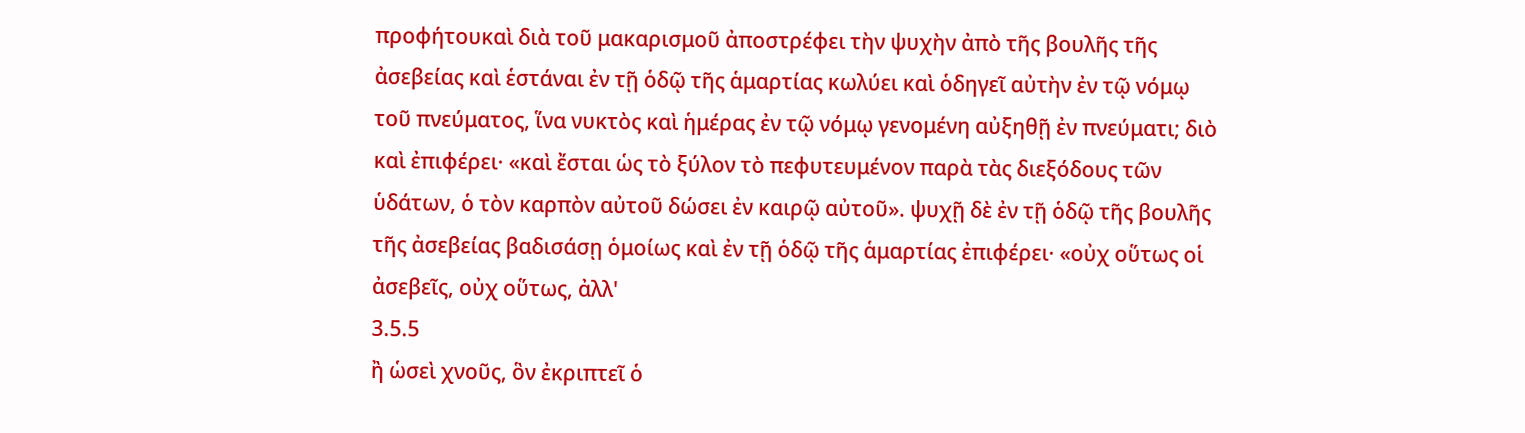προφήτουκαὶ διὰ τοῦ μακαρισμοῦ ἀποστρέφει τὴν ψυχὴν ἀπὸ τῆς βουλῆς τῆς ἀσεβείας καὶ ἑστάναι ἐν τῇ ὁδῷ τῆς ἁμαρτίας κωλύει καὶ ὁδηγεῖ αὐτὴν ἐν τῷ νόμῳ τοῦ πνεύματος, ἵνα νυκτὸς καὶ ἡμέρας ἐν τῷ νόμῳ γενομένη αὐξηθῇ ἐν πνεύματι; διὸ καὶ ἐπιφέρει· «καὶ ἔσται ὡς τὸ ξύλον τὸ πεφυτευμένον παρὰ τὰς διεξόδους τῶν ὑδάτων, ὁ τὸν καρπὸν αὐτοῦ δώσει ἐν καιρῷ αὐτοῦ». ψυχῇ δὲ ἐν τῇ ὁδῷ τῆς βουλῆς τῆς ἀσεβείας βαδισάσῃ ὁμοίως καὶ ἐν τῇ ὁδῷ τῆς ἁμαρτίας ἐπιφέρει· «οὐχ οὕτως οἱ ἀσεβεῖς, οὐχ οὕτως, ἀλλ'
3.5.5
ἢ ὡσεὶ χνοῦς, ὃν ἐκριπτεῖ ὁ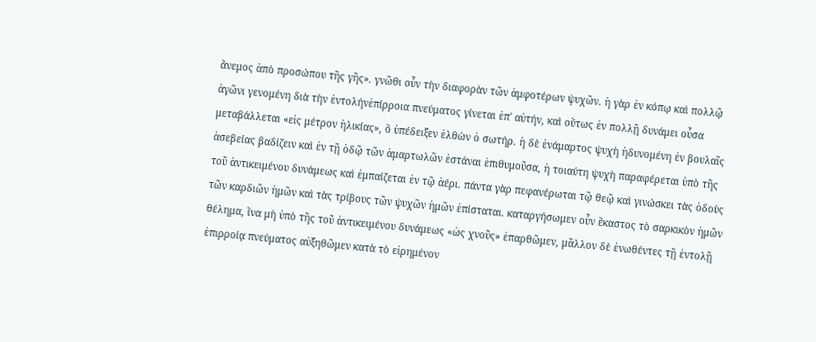ἄνεμος ἀπὸ προσώπου τῆς γῆς». γνῶθι οὖν τὴν διαφορὰν τῶν ἀμφοτέρων ψυχῶν. ἡ γὰρ ἐν κόπῳ καὶ πολλῷ ἀγῶνι γενομένη διὰ τὴν ἐντολήνἐπίρροια πνεύματος γίνεται ἐπ' αὐτήν, καὶ οὕτως ἐν πολλῇ δυνάμει οὖσα μεταβάλλεται «εἰς μέτρον ἡλικίας», ὃ ὑπέδειξεν ἐλθὼν ὁ σωτήρ. ἡ δὲ ἐνάμαρτος ψυχὴ ἡδυνομένη ἐν βουλαῖς ἀσεβείας βαδίζειν καὶ ἐν τῇ ὁδῷ τῶν ἁμαρτωλῶν ἑστάναι ἐπιθυμοῦσα, ἡ τοιαύτη ψυχὴ παραφέρεται ὑπὸ τῆς τοῦ ἀντικειμένου δυνάμεως καὶ ἐμπαίζεται ἐν τῷ ἀέρι. πάντα γὰρ πεφανέρωται τῷ θεῷ καὶ γινώσκει τὰς ὁδοὺς τῶν καρδιῶν ἡμῶν καὶ τὰς τρίβους τῶν ψυχῶν ἡμῶν ἐπίσταται. καταργήσωμεν οὖν ἕκαστος τὸ σαρκικὸν ἡμῶν θέλημα, ἵνα μὴ ὑπὸ τῆς τοῦ ἀντικειμένου δυνάμεως «ὡς χνοῦς» ἐπαρθῶμεν, μᾶλλον δὲ ἑνωθέντες τῇ ἐντολῇ ἐπιρροίᾳ πνεύματος αὐξηθῶμεν κατὰ τὸ εἰρημένον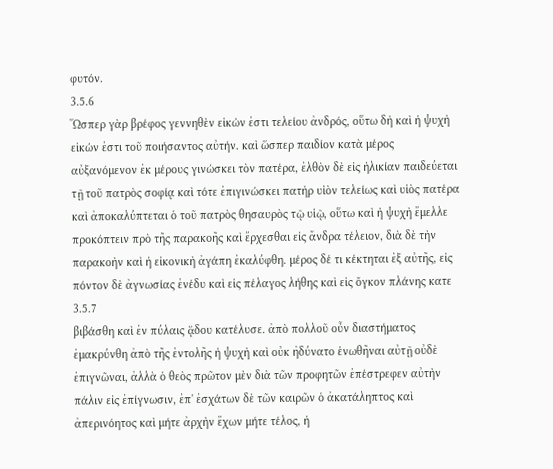φυτόν.
3.5.6
Ὥσπερ γὰρ βρέφος γεννηθὲν εἰκών ἐστι τελείου ἀνδρός, οὕτω δὴ καὶ ἡ ψυχὴ εἰκών ἐστι τοῦ ποιήσαντος αὐτήν. καὶ ὥσπερ παιδίον κατὰ μέρος αὐξανόμενον ἐκ μέρους γινώσκει τὸν πατέρα, ἐλθὸν δὲ εἰς ἡλικίαν παιδεύεται τῇ τοῦ πατρὸς σοφίᾳ καὶ τότε ἐπιγινώσκει πατὴρ υἱὸν τελείως καὶ υἱὸς πατέρα καὶ ἀποκαλύπτεται ὁ τοῦ πατρὸς θησαυρὸς τῷ υἱῷ, οὕτω καὶ ἡ ψυχὴ ἔμελλε προκόπτειν πρὸ τῆς παρακοῆς καὶ ἔρχεσθαι εἰς ἄνδρα τέλειον, διὰ δὲ τὴν παρακοὴν καὶ ἡ εἰκονικὴ ἀγάπη ἐκαλύφθη. μέρος δέ τι κέκτηται ἐξ αὐτῆς, εἰς πόντον δὲ ἀγνωσίας ἐνέδυ καὶ εἰς πέλαγος λήθης καὶ εἰς ὄγκον πλάνης κατε
3.5.7
βιβάσθη καὶ ἐν πύλαις ᾅδου κατέλυσε. ἀπὸ πολλοῦ οὖν διαστήματος ἐμακρύνθη ἀπὸ τῆς ἐντολῆς ἡ ψυχὴ καὶ οὐκ ἠδύνατο ἑνωθῆναι αὐτῇ οὐδὲ ἐπιγνῶναι, ἀλλὰ ὁ θεὸς πρῶτον μὲν διὰ τῶν προφητῶν ἐπέστρεφεν αὐτὴν πάλιν εἰς ἐπίγνωσιν, ἐπ' ἐσχάτων δὲ τῶν καιρῶν ὁ ἀκατάληπτος καὶ ἀπερινόητος καὶ μήτε ἀρχὴν ἔχων μήτε τέλος, ἡ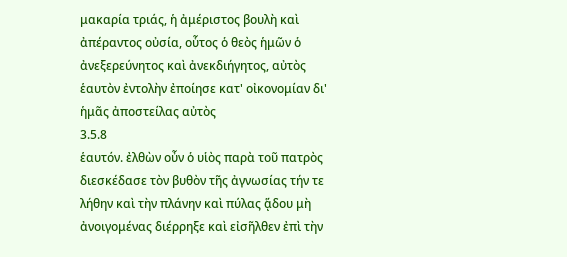μακαρία τριάς, ἡ ἀμέριστος βουλὴ καὶ ἀπέραντος οὐσία, οὗτος ὁ θεὸς ἡμῶν ὁ ἀνεξερεύνητος καὶ ἀνεκδιήγητος, αὐτὸς ἑαυτὸν ἐντολὴν ἐποίησε κατ' οἰκονομίαν δι' ἡμᾶς ἀποστείλας αὐτὸς
3.5.8
ἑαυτόν. ἐλθὼν οὖν ὁ υἱὸς παρὰ τοῦ πατρὸς διεσκέδασε τὸν βυθὸν τῆς ἀγνωσίας τήν τε λήθην καὶ τὴν πλάνην καὶ πύλας ᾅδου μὴ ἀνοιγομένας διέρρηξε καὶ εἰσῆλθεν ἐπὶ τὴν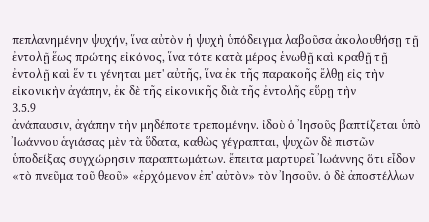πεπλανημένην ψυχήν, ἵνα αὐτὸν ἡ ψυχὴ ὑπόδειγμα λαβοῦσα ἀκολουθήσῃ τῇ ἐντολῇ ἕως πρώτης εἰκόνος, ἵνα τότε κατὰ μέρος ἑνωθῇ καὶ κραθῇ τῇ ἐντολῇ καὶ ἕν τι γένηται μετ' αὐτῆς, ἵνα ἐκ τῆς παρακοῆς ἔλθῃ εἰς τὴν εἰκονικὴν ἀγάπην, ἐκ δὲ τῆς εἰκονικῆς διὰ τῆς ἐντολῆς εὕρῃ τὴν
3.5.9
ἀνάπαυσιν, ἀγάπην τὴν μηδέποτε τρεπομένην. ἰδοὺ ὁ Ἰησοῦς βαπτίζεται ὑπὸ Ἰωάννου ἁγιάσας μὲν τὰ ὕδατα, καθὼς γέγραπται, ψυχῶν δὲ πιστῶν ὑποδείξας συγχώρησιν παραπτωμάτων. ἔπειτα μαρτυρεῖ Ἰωάννης ὅτι εἶδον «τὸ πνεῦμα τοῦ θεοῦ» «ἐρχόμενον ἐπ' αὐτὸν» τὸν Ἰησοῦν. ὁ δὲ ἀποστέλλων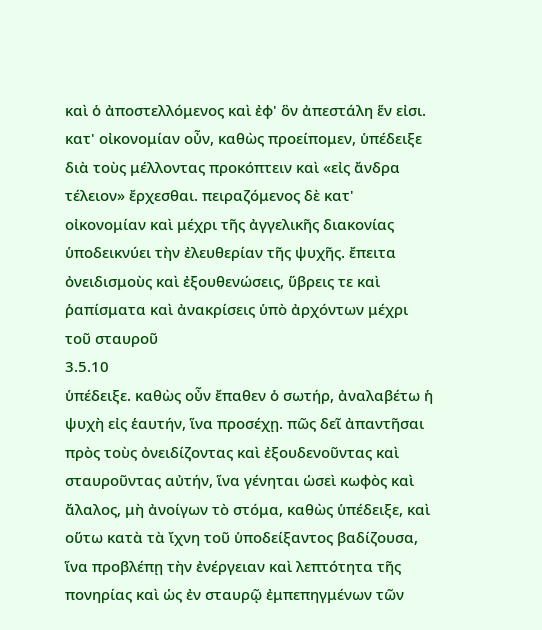καὶ ὁ ἀποστελλόμενος καὶ ἐφ' ὃν ἀπεστάλη ἕν εἰσι. κατ' οἰκονομίαν οὖν, καθὼς προείπομεν, ὑπέδειξε διὰ τοὺς μέλλοντας προκόπτειν καὶ «εἰς ἄνδρα τέλειον» ἔρχεσθαι. πειραζόμενος δὲ κατ' οἰκονομίαν καὶ μέχρι τῆς ἀγγελικῆς διακονίας ὑποδεικνύει τὴν ἐλευθερίαν τῆς ψυχῆς. ἔπειτα ὀνειδισμοὺς καὶ ἐξουθενώσεις, ὕβρεις τε καὶ ῥαπίσματα καὶ ἀνακρίσεις ὑπὸ ἀρχόντων μέχρι τοῦ σταυροῦ
3.5.10
ὑπέδειξε. καθὼς οὖν ἔπαθεν ὁ σωτήρ, ἀναλαβέτω ἡ ψυχὴ εἰς ἑαυτήν, ἵνα προσέχῃ. πῶς δεῖ ἀπαντῆσαι πρὸς τοὺς ὀνειδίζοντας καὶ ἐξουδενοῦντας καὶ σταυροῦντας αὐτήν, ἵνα γένηται ὡσεὶ κωφὸς καὶ ἄλαλος, μὴ ἀνοίγων τὸ στόμα, καθὼς ὑπέδειξε, καὶ οὕτω κατὰ τὰ ἴχνη τοῦ ὑποδείξαντος βαδίζουσα, ἵνα προβλέπῃ τὴν ἐνέργειαν καὶ λεπτότητα τῆς πονηρίας καὶ ὡς ἐν σταυρῷ ἐμπεπηγμένων τῶν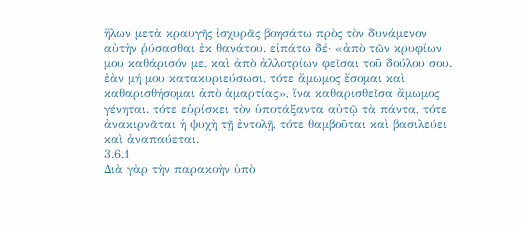ἥλων μετὰ κραυγῆς ἰσχυρᾶς βοησάτω πρὸς τὸν δυνάμενον αὐτὴν ῥύσασθαι ἐκ θανάτου. εἰπάτω δέ· «ἀπὸ τῶν κρυφίων μου καθάρισόν με, καὶ ἀπὸ ἀλλοτρίων φεῖσαι τοῦ δούλου σου. ἐὰν μή μου κατακυριεύσωσι, τότε ἄμωμος ἔσομαι καὶ καθαρισθήσομαι ἀπὸ ἁμαρτίας», ἵνα καθαρισθεῖσα ἄμωμος γένηται. τότε εὑρίσκει τὸν ὑποτάξαντα αὐτῷ τὰ πάντα, τότε ἀνακιρνᾶται ἡ ψυχὴ τῇ ἐντολῇ, τότε θαμβοῦται καὶ βασιλεύει καὶ ἀναπαύεται.
3.6.1
Διὰ γὰρ τὴν παρακοὴν ὑπὸ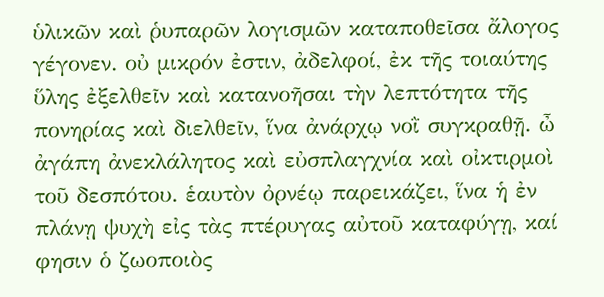ὑλικῶν καὶ ῥυπαρῶν λογισμῶν καταποθεῖσα ἄλογος γέγονεν. οὐ μικρόν ἐστιν, ἀδελφοί, ἐκ τῆς τοιαύτης ὕλης ἐξελθεῖν καὶ κατανοῆσαι τὴν λεπτότητα τῆς πονηρίας καὶ διελθεῖν, ἵνα ἀνάρχῳ νοῒ συγκραθῇ. ὦ ἀγάπη ἀνεκλάλητος καὶ εὐσπλαγχνία καὶ οἰκτιρμοὶ τοῦ δεσπότου. ἑαυτὸν ὀρνέῳ παρεικάζει, ἵνα ἡ ἐν πλάνῃ ψυχὴ εἰς τὰς πτέρυγας αὐτοῦ καταφύγῃ, καί φησιν ὁ ζωοποιὸς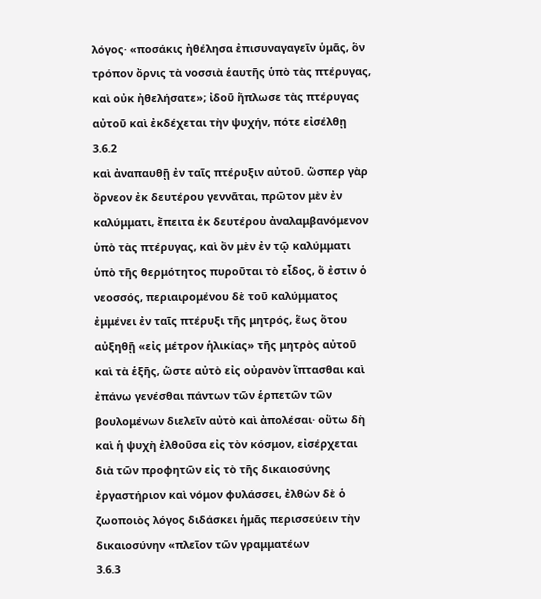λόγος· «ποσάκις ἠθέλησα ἐπισυναγαγεῖν ὑμᾶς, ὃν τρόπον ὄρνις τὰ νοσσιὰ ἑαυτῆς ὑπὸ τὰς πτέρυγας, καὶ οὐκ ἠθελήσατε»; ἰδοῦ ἥπλωσε τὰς πτέρυγας αὐτοῦ καὶ ἐκδέχεται τὴν ψυχήν, πότε εἰσέλθῃ
3.6.2
καὶ ἀναπαυθῇ ἐν ταῖς πτέρυξιν αὐτοῦ. ὥσπερ γὰρ ὄρνεον ἐκ δευτέρου γεννᾶται, πρῶτον μὲν ἐν καλύμματι, ἔπειτα ἐκ δευτέρου ἀναλαμβανόμενον ὑπὸ τὰς πτέρυγας, καὶ ὂν μὲν ἐν τῷ καλύμματι ὑπὸ τῆς θερμότητος πυροῦται τὸ εἶδος, ὅ ἐστιν ὁ νεοσσός, περιαιρομένου δὲ τοῦ καλύμματος ἐμμένει ἐν ταῖς πτέρυξι τῆς μητρός, ἕως ὅτου αὐξηθῇ «εἰς μέτρον ἡλικίας» τῆς μητρὸς αὐτοῦ καὶ τὰ ἑξῆς, ὥστε αὐτὸ εἰς οὐρανὸν ἵπτασθαι καὶ ἐπάνω γενέσθαι πάντων τῶν ἑρπετῶν τῶν βουλομένων διελεῖν αὐτὸ καὶ ἀπολέσαι· οὕτω δὴ καὶ ἡ ψυχὴ ἐλθοῦσα εἰς τὸν κόσμον, εἰσέρχεται διὰ τῶν προφητῶν εἰς τὸ τῆς δικαιοσύνης ἐργαστήριον καὶ νόμον φυλάσσει, ἐλθὼν δὲ ὁ ζωοποιὸς λόγος διδάσκει ἡμᾶς περισσεύειν τὴν δικαιοσύνην «πλεῖον τῶν γραμματέων
3.6.3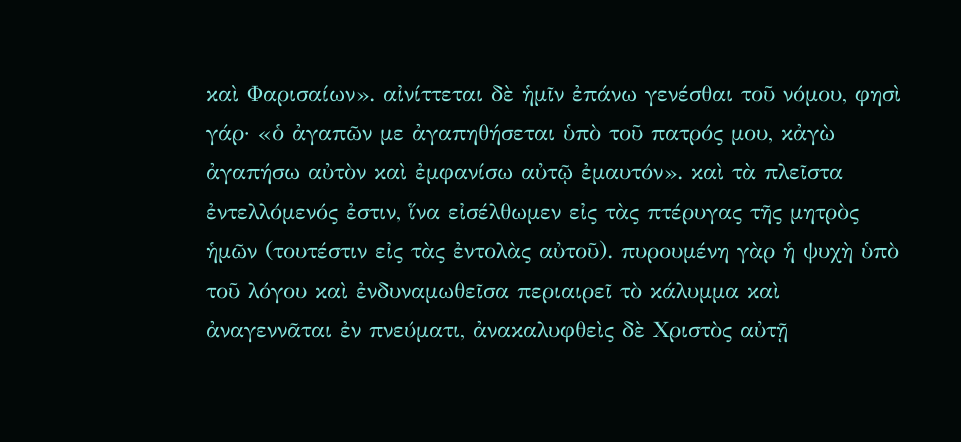καὶ Φαρισαίων». αἰνίττεται δὲ ἡμῖν ἐπάνω γενέσθαι τοῦ νόμου, φησὶ γάρ· «ὁ ἀγαπῶν με ἀγαπηθήσεται ὑπὸ τοῦ πατρός μου, κἀγὼ ἀγαπήσω αὐτὸν καὶ ἐμφανίσω αὐτῷ ἐμαυτόν». καὶ τὰ πλεῖστα ἐντελλόμενός ἐστιν, ἵνα εἰσέλθωμεν εἰς τὰς πτέρυγας τῆς μητρὸς ἡμῶν (τουτέστιν εἰς τὰς ἐντολὰς αὐτοῦ). πυρουμένη γὰρ ἡ ψυχὴ ὑπὸ τοῦ λόγου καὶ ἐνδυναμωθεῖσα περιαιρεῖ τὸ κάλυμμα καὶ ἀναγεννᾶται ἐν πνεύματι, ἀνακαλυφθεὶς δὲ Χριστὸς αὐτῇ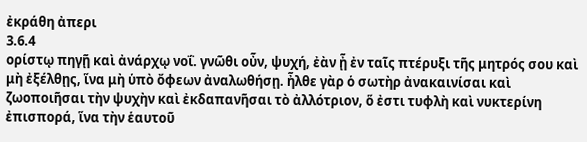ἐκράθη ἀπερι
3.6.4
ορίστῳ πηγῇ καὶ ἀνάρχῳ νοΐ. γνῶθι οὖν, ψυχή, ἐὰν ᾖ ἐν ταῖς πτέρυξι τῆς μητρός σου καὶ μὴ ἐξέλθῃς, ἵνα μὴ ὑπὸ ὄφεων ἀναλωθήσῃ. ἦλθε γὰρ ὁ σωτὴρ ἀνακαινίσαι καὶ ζωοποιῆσαι τὴν ψυχὴν καὶ ἐκδαπανῆσαι τὸ ἀλλότριον, ὅ ἐστι τυφλὴ καὶ νυκτερίνη ἐπισπορά, ἵνα τὴν ἑαυτοῦ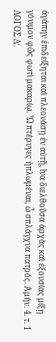ἀγάπην ἐπιδείξηται καὶ πλεονάσῃ ἐν αὐτῇ, ἵνα διελθοῦσα ἀρχὰς καὶ ἐξουσίας μίξῃ γόνιμον φῶς φωτὶ μακαρίῳ. Ὦ πτέρυγες ἡπλωμέναι, ὦ σπλάγχνα πατρός. Ἀμήν. 4. τ. 1 ΛΟΓΟΣ Δʹ.